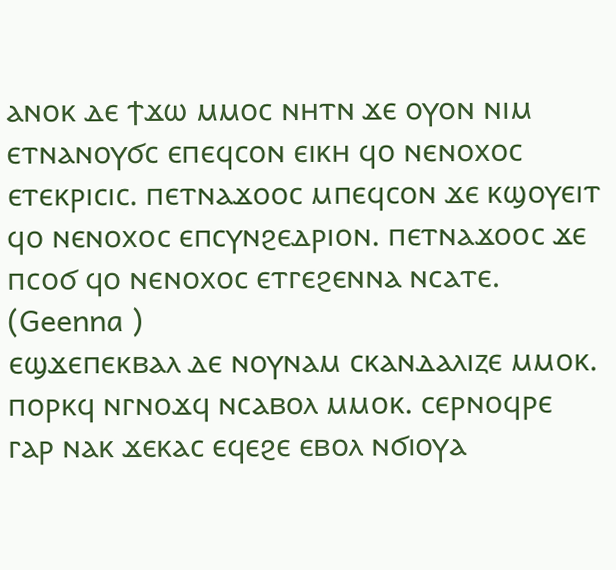ⲁⲛⲟⲕ ⲇⲉ ϯϫⲱ ⲙⲙⲟⲥ ⲛⲏⲧⲛ ϫⲉ ⲟⲩⲟⲛ ⲛⲓⲙ ⲉⲧⲛⲁⲛⲟⲩϭⲥ ⲉⲡⲉϥⲥⲟⲛ ⲉⲓⲕⲏ ϥⲟ ⲛⲉⲛⲟⲭⲟⲥ ⲉⲧⲉⲕⲣⲓⲥⲓⲥ. ⲡⲉⲧⲛⲁϫⲟⲟⲥ ⲙⲡⲉϥⲥⲟⲛ ϫⲉ ⲕϣⲟⲩⲉⲓⲧ ϥⲟ ⲛⲉⲛⲟⲭⲟⲥ ⲉⲡⲥⲩⲛϩⲉⲇⲣⲓⲟⲛ. ⲡⲉⲧⲛⲁϫⲟⲟⲥ ϫⲉ ⲡⲥⲟϭ ϥⲟ ⲛⲉⲛⲟⲭⲟⲥ ⲉⲧⲅⲉϩⲉⲛⲛⲁ ⲛⲥⲁⲧⲉ. (Geenna )
ⲉϣϫⲉⲡⲉⲕⲃⲁⲗ ⲇⲉ ⲛⲟⲩⲛⲁⲙ ⲥⲕⲁⲛⲇⲁⲗⲓⲍⲉ ⲙⲙⲟⲕ. ⲡⲟⲣⲕϥ ⲛⲅⲛⲟϫϥ ⲛⲥⲁⲃⲟⲗ ⲙⲙⲟⲕ. ⲥⲉⲣⲛⲟϥⲣⲉ ⲅⲁⲣ ⲛⲁⲕ ϫⲉⲕⲁⲥ ⲉϥⲉϩⲉ ⲉⲃⲟⲗ ⲛϭⲓⲟⲩⲁ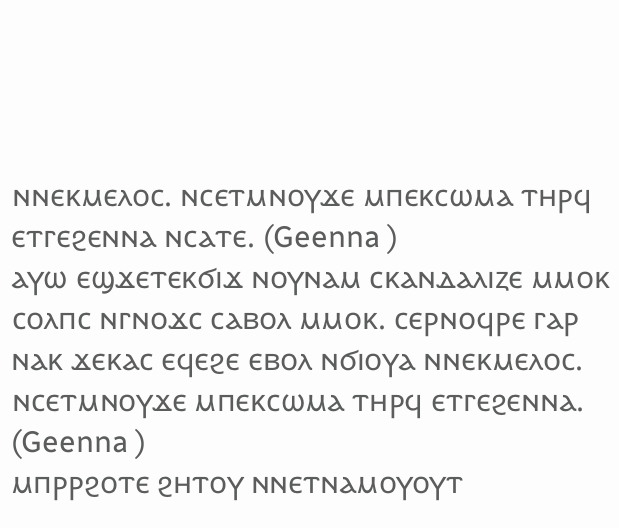ⲛⲛⲉⲕⲙⲉⲗⲟⲥ. ⲛⲥⲉⲧⲙⲛⲟⲩϫⲉ ⲙⲡⲉⲕⲥⲱⲙⲁ ⲧⲏⲣϥ ⲉⲧⲅⲉϩⲉⲛⲛⲁ ⲛⲥⲁⲧⲉ. (Geenna )
ⲁⲩⲱ ⲉϣϫⲉⲧⲉⲕϭⲓϫ ⲛⲟⲩⲛⲁⲙ ⲥⲕⲁⲛⲇⲁⲗⲓⲍⲉ ⲙⲙⲟⲕ ⲥⲟⲗⲡⲥ ⲛⲅⲛⲟϫⲥ ⲥⲁⲃⲟⲗ ⲙⲙⲟⲕ. ⲥⲉⲣⲛⲟϥⲣⲉ ⲅⲁⲣ ⲛⲁⲕ ϫⲉⲕⲁⲥ ⲉϥⲉϩⲉ ⲉⲃⲟⲗ ⲛϭⲓⲟⲩⲁ ⲛⲛⲉⲕⲙⲉⲗⲟⲥ. ⲛⲥⲉⲧⲙⲛⲟⲩϫⲉ ⲙⲡⲉⲕⲥⲱⲙⲁ ⲧⲏⲣϥ ⲉⲧⲅⲉϩⲉⲛⲛⲁ. (Geenna )
ⲙⲡⲣⲣϩⲟⲧⲉ ϩⲏⲧⲟⲩ ⲛⲛⲉⲧⲛⲁⲙⲟⲩⲟⲩⲧ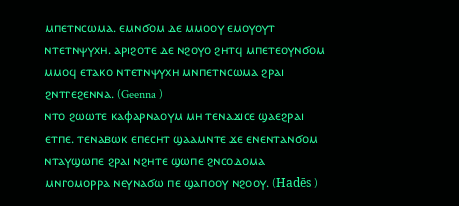ⲙⲡⲉⲧⲛⲥⲱⲙⲁ. ⲉⲙⲛϭⲟⲙ ⲇⲉ ⲙⲙⲟⲟⲩ ⲉⲙⲟⲩⲟⲩⲧ ⲛⲧⲉⲧⲛⲯⲩⲭⲏ. ⲁⲣⲓϩⲟⲧⲉ ⲇⲉ ⲛϩⲟⲩⲟ ϩⲏⲧϥ ⲙⲡⲉⲧⲉⲟⲩⲛϭⲟⲙ ⲙⲙⲟϥ ⲉⲧⲁⲕⲟ ⲛⲧⲉⲧⲛⲯⲩⲭⲏ ⲙⲛⲡⲉⲧⲛⲥⲱⲙⲁ ϩⲣⲁⲓ ϩⲛⲧⲅⲉϩⲉⲛⲛⲁ. (Geenna )
ⲛⲧⲟ ϩⲱⲱⲧⲉ ⲕⲁⲫⲁⲣⲛⲁⲟⲩⲙ ⲙⲏ ⲧⲉⲛⲁϫⲓⲥⲉ ϣⲁⲉϩⲣⲁⲓ ⲉⲧⲡⲉ. ⲧⲉⲛⲁⲃⲱⲕ ⲉⲡⲉⲥⲏⲧ ϣⲁⲁⲙⲛⲧⲉ ϫⲉ ⲉⲛⲉⲛⲧⲁⲛϭⲟⲙ ⲛⲧⲁⲩϣⲱⲡⲉ ϩⲣⲁⲓ ⲛϩⲏⲧⲉ ϣⲱⲡⲉ ϩⲛⲥⲟⲇⲟⲙⲁ ⲙⲛⲅⲟⲙⲟⲣⲣⲁ ⲛⲉⲩⲛⲁϭⲱ ⲡⲉ ϣⲁⲡⲟⲟⲩ ⲛϩⲟⲟⲩ. (Hadēs )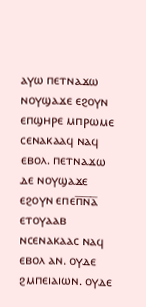ⲁⲩⲱ ⲡⲉⲧⲛⲁϫⲱ ⲛⲟⲩϣⲁϫⲉ ⲉϩⲟⲩⲛ ⲉⲡϣⲏⲣⲉ ⲙⲡⲣⲱⲙⲉ ⲥⲉⲛⲁⲕⲁⲁϥ ⲛⲁϥ ⲉⲃⲟⲗ. ⲡⲉⲧⲛⲁϫⲱ ⲇⲉ ⲛⲟⲩϣⲁϫⲉ ⲉϩⲟⲩⲛ ⲉⲡⲉⲡ̅ⲛ̅ⲁ̅ ⲉⲧⲟⲩⲁⲁⲃ ⲛⲥⲉⲛⲁⲕⲁⲁⲥ ⲛⲁϥ ⲉⲃⲟⲗ ⲁⲛ. ⲟⲩⲇⲉ ϩⲙⲡⲉⲓⲁⲓⲱⲛ. ⲟⲩⲇⲉ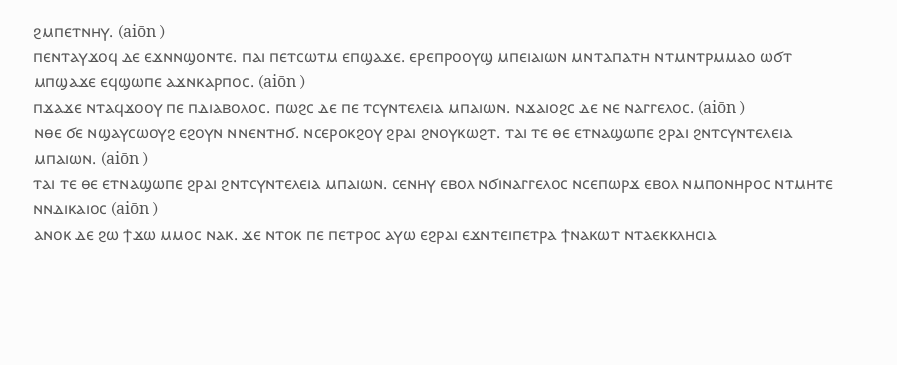ϩⲙⲡⲉⲧⲛⲏⲩ. (aiōn )
ⲡⲉⲛⲧⲁⲩϫⲟϥ ⲇⲉ ⲉϫⲛⲛϣⲟⲛⲧⲉ. ⲡⲁⲓ ⲡⲉⲧⲥⲱⲧⲙ ⲉⲡϣⲁϫⲉ. ⲉⲣⲉⲡⲣⲟⲟⲩϣ ⲙⲡⲉⲓⲁⲓⲱⲛ ⲙⲛⲧⲁⲡⲁⲧⲏ ⲛⲧⲙⲛⲧⲣⲙⲙⲁⲟ ⲱϭⲧ ⲙⲡϣⲁϫⲉ ⲉϥϣⲱⲡⲉ ⲁϫⲛⲕⲁⲣⲡⲟⲥ. (aiōn )
ⲡϫⲁϫⲉ ⲛⲧⲁϥϫⲟⲟⲩ ⲡⲉ ⲡⲇⲓⲁⲃⲟⲗⲟⲥ. ⲡⲱϩⲥ ⲇⲉ ⲡⲉ ⲧⲥⲩⲛⲧⲉⲗⲉⲓⲁ ⲙⲡⲁⲓⲱⲛ. ⲛϫⲁⲓⲟϩⲥ ⲇⲉ ⲛⲉ ⲛⲁⲅⲅⲉⲗⲟⲥ. (aiōn )
ⲛⲑⲉ ϭⲉ ⲛϣⲁⲩⲥⲱⲟⲩϩ ⲉϩⲟⲩⲛ ⲛⲛⲉⲛⲧⲏϭ. ⲛⲥⲉⲣⲟⲕϩⲟⲩ ϩⲣⲁⲓ ϩⲛⲟⲩⲕⲱϩⲧ. ⲧⲁⲓ ⲧⲉ ⲑⲉ ⲉⲧⲛⲁϣⲱⲡⲉ ϩⲣⲁⲓ ϩⲛⲧⲥⲩⲛⲧⲉⲗⲉⲓⲁ ⲙⲡⲁⲓⲱⲛ. (aiōn )
ⲧⲁⲓ ⲧⲉ ⲑⲉ ⲉⲧⲛⲁϣⲱⲡⲉ ϩⲣⲁⲓ ϩⲛⲧⲥⲩⲛⲧⲉⲗⲉⲓⲁ ⲙⲡⲁⲓⲱⲛ. ⲥⲉⲛⲏⲩ ⲉⲃⲟⲗ ⲛϭⲓⲛⲁⲅⲅⲉⲗⲟⲥ ⲛⲥⲉⲡⲱⲣϫ ⲉⲃⲟⲗ ⲛⲙⲡⲟⲛⲏⲣⲟⲥ ⲛⲧⲙⲏⲧⲉ ⲛⲛⲇⲓⲕⲁⲓⲟⲥ (aiōn )
ⲁⲛⲟⲕ ⲇⲉ ϩⲱ ϯϫⲱ ⲙⲙⲟⲥ ⲛⲁⲕ. ϫⲉ ⲛⲧⲟⲕ ⲡⲉ ⲡⲉⲧⲣⲟⲥ ⲁⲩⲱ ⲉϩⲣⲁⲓ ⲉϫⲛⲧⲉⲓⲡⲉⲧⲣⲁ ϯⲛⲁⲕⲱⲧ ⲛⲧⲁⲉⲕⲕⲗⲏⲥⲓⲁ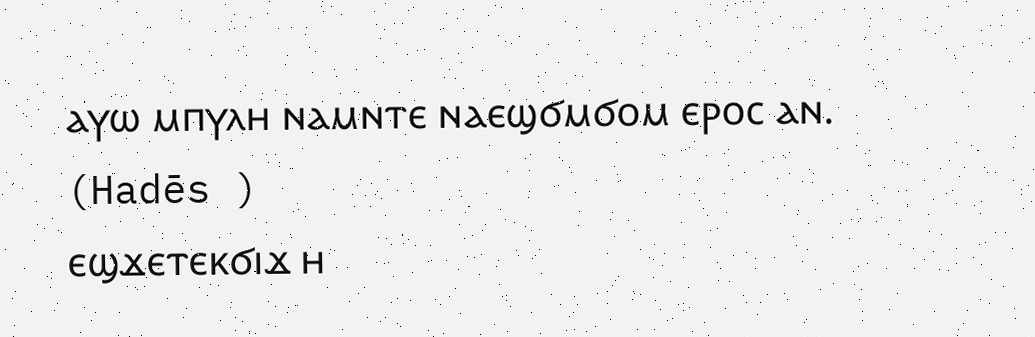ⲁⲩⲱ ⲙⲡⲩⲗⲏ ⲛⲁⲙⲛⲧⲉ ⲛⲁⲉϣϭⲙϭⲟⲙ ⲉⲣⲟⲥ ⲁⲛ. (Hadēs )
ⲉϣϫⲉⲧⲉⲕϭⲓϫ ⲏ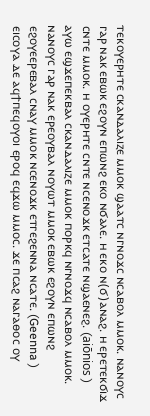ⲧⲉⲕⲟⲩⲉⲣⲏⲧⲉ ⲥⲕⲁⲛⲇⲁⲗⲓⲍⲉ ⲙⲙⲟⲕ ϣⲁⲁⲧⲥ ⲛⲅⲛⲟϫⲥ ⲛⲥⲁⲃⲟⲗ ⲙⲙⲟⲕ. ⲛⲁⲛⲟⲩⲥ ⲅⲁⲣ ⲛⲁⲕ ⲉⲃⲱⲕ ⲉϩⲟⲩⲛ ⲉⲡⲱⲛϩ ⲉⲕⲟ ⲛϭⲁⲗⲉ. ⲏ ⲉⲕⲟ ⲛ(ϭ)ⲁⲛⲁϩ. ⲏ ⲉⲣⲉⲧⲉⲕϭⲓϫ ⲥⲛⲧⲉ ⲙⲙⲟⲕ. ⲏ ⲟⲩⲉⲣⲏⲧⲉ ⲥⲛⲧⲉ ⲛⲥⲉⲛⲟϫⲕ ⲉⲧⲥⲁⲧⲉ ⲛϣⲁⲉⲛⲉϩ. (aiōnios )
ⲁⲩⲱ ⲉϣϫⲉⲡⲉⲕⲃⲁⲗ ⲥⲕⲁⲛⲇⲁⲗⲓⲍⲉ ⲙⲙⲟⲕ ⲡⲟⲣⲕϥ ⲛⲅⲛⲟϫϥ ⲛⲥⲁⲃⲟⲗ ⲙⲙⲟⲕ. ⲛⲁⲛⲟⲩⲥ ⲅⲁⲣ ⲛⲁⲕ ⲉⲣⲉⲟⲩⲃⲁⲗ ⲛⲟⲩⲱⲧ ⲙⲙⲟⲕ ⲉⲃⲱⲕ ⲉϩⲟⲩⲛ ⲉⲡⲱⲛϩ ⲉϩⲟⲩⲉⲉⲣⲉⲃⲁⲗ ⲥⲛⲁⲩ ⲙⲙⲟⲕ ⲛⲥⲉⲛⲟϫⲕ ⲉⲧⲅⲉϩⲉⲛⲛⲁ ⲛⲥⲁⲧⲉ. (Geenna )
ⲉⲓⲥⲟⲩⲁ ⲇⲉ ⲁϥϯⲡⲉϥⲟⲩⲟⲓ ⲉⲣⲟϥ ⲉϥϫⲱ ⲙⲙⲟⲥ. ϫⲉ ⲡⲥⲁϩ ⲛⲁⲅⲁⲑⲟⲥ ⲟⲩ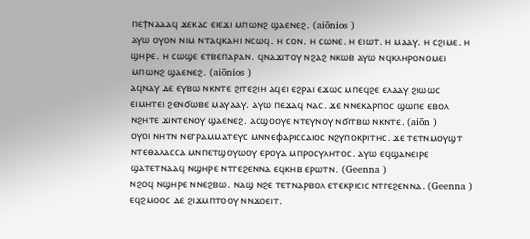ⲡⲉϯⲛⲁⲁⲁϥ ϫⲉⲕⲁⲥ ⲉⲓⲉϫⲓ ⲙⲡⲱⲛϩ ϣⲁⲉⲛⲉϩ. (aiōnios )
ⲁⲩⲱ ⲟⲩⲟⲛ ⲛⲓⲙ ⲛⲧⲁϥⲕⲁⲏⲓ ⲛⲥⲱϥ. ⲏ ⲥⲟⲛ. ⲏ ⲥⲱⲛⲉ. ⲏ ⲉⲓⲱⲧ. ⲏ ⲙⲁⲁⲩ. ⲏ ⲥϩⲓⲙⲉ. ⲏ ϣⲏⲣⲉ. ⲏ ⲥⲱϣⲉ ⲉⲧⲃⲉⲡⲁⲣⲁⲛ. ϥⲛⲁϫⲓⲧⲟⲩ ⲛϩⲁϩ ⲛⲕⲱⲃ ⲁⲩⲱ ⲛϥⲕⲗⲏⲣⲟⲛⲟⲙⲉⲓ ⲙⲡⲱⲛϩ ϣⲁⲉⲛⲉϩ. (aiōnios )
ⲁϥⲛⲁⲩ ⲇⲉ ⲉⲩⲃⲱ ⲛⲕⲛⲧⲉ ϩⲓⲧⲉϩⲓⲏ ⲁϥⲉⲓ ⲉϩⲣⲁⲓ ⲉϫⲱⲥ ⲙⲡⲉϥϩⲉ ⲉⲗⲁⲁⲩ ϩⲓⲱⲱⲥ ⲉⲓⲙⲏⲧⲉⲓ ϩⲉⲛϭⲱⲃⲉ ⲙⲁⲩⲁⲁⲩ. ⲁⲩⲱ ⲡⲉϫⲁϥ ⲛⲁⲥ. ϫⲉ ⲛⲛⲉⲕⲁⲣⲡⲟⲥ ϣⲱⲡⲉ ⲉⲃⲟⲗ ⲛϩⲏⲧⲉ ϫⲓⲛⲧⲉⲛⲟⲩ ϣⲁⲉⲛⲉϩ. ⲁⲥϣⲟⲟⲩⲉ ⲛⲧⲉⲩⲛⲟⲩ ⲛϭⲓⲧⲃⲱ ⲛⲕⲛⲧⲉ. (aiōn )
ⲟⲩⲟⲓ ⲛⲏⲧⲛ ⲛⲉⲅⲣⲁⲙⲙⲁⲧⲉⲩⲥ ⲙⲛⲛⲉⲫⲁⲣⲓⲥⲥⲁⲓⲟⲥ ⲛϩⲩⲡⲟⲕⲣⲓⲧⲏⲥ. ϫⲉ ⲧⲉⲧⲛⲙⲟⲩϣⲧ ⲛⲧⲉⲑⲁⲗⲁⲥⲥⲁ ⲙⲛⲡⲉⲧϣⲟⲩⲱⲟⲩ ⲉⲣⲟⲩⲁ ⲙⲡⲣⲟⲥⲩⲗⲏⲧⲟⲥ. ⲁⲩⲱ ⲉϥϣⲁⲛⲉⲓⲣⲉ ϣⲁⲧⲉⲧⲛⲁⲁϥ ⲛϣⲏⲣⲉ ⲛⲧⲅⲉϩⲉⲛⲛⲁ ⲉϥⲕⲏⲃ ⲉⲣⲱⲧⲛ. (Geenna )
ⲛϩⲟϥ ⲛϣⲏⲣⲉ ⲛⲛⲉϩⲃⲱ. ⲛⲁϣ ⲛϩⲉ ⲧⲉⲧⲛⲁⲣⲃⲟⲗ ⲉⲧⲉⲕⲣⲓⲥⲓⲥ ⲛⲧⲅⲉϩⲉⲛⲛⲁ. (Geenna )
ⲉϥϩⲙⲟⲟⲥ ⲇⲉ ϩⲓϫⲙⲡⲧⲟⲟⲩ ⲛⲛϫⲟⲉⲓⲧ.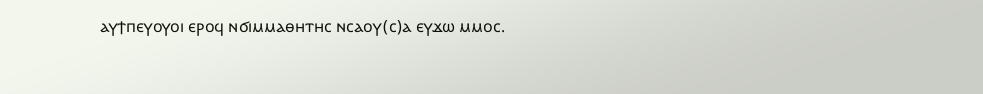ⲁⲩϯⲡⲉⲩⲟⲩⲟⲓ ⲉⲣⲟϥ ⲛϭⲓⲙⲙⲁⲑⲏⲧⲏⲥ ⲛⲥⲁⲟⲩ(ⲥ)ⲁ ⲉⲩϫⲱ ⲙⲙⲟⲥ.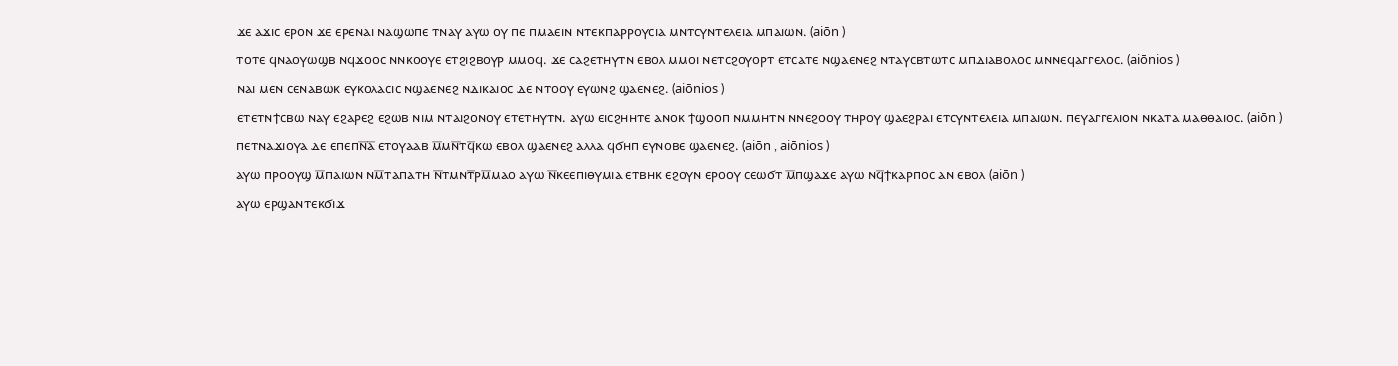ϫⲉ ⲁϫⲓⲥ ⲉⲣⲟⲛ ϫⲉ ⲉⲣⲉⲛⲁⲓ ⲛⲁϣⲱⲡⲉ ⲧⲛⲁⲩ ⲁⲩⲱ ⲟⲩ ⲡⲉ ⲡⲙⲁⲉⲓⲛ ⲛⲧⲉⲕⲡⲁⲣⲣⲟⲩⲥⲓⲁ ⲙⲛⲧⲥⲩⲛⲧⲉⲗⲉⲓⲁ ⲙⲡⲁⲓⲱⲛ. (aiōn )
ⲧⲟⲧⲉ ϥⲛⲁⲟⲩⲱϣⲃ ⲛϥϫⲟⲟⲥ ⲛⲛⲕⲟⲟⲩⲉ ⲉⲧϩⲓϩⲃⲟⲩⲣ ⲙⲙⲟϥ. ϫⲉ ⲥⲁϩⲉⲧⲏⲩⲧⲛ ⲉⲃⲟⲗ ⲙⲙⲟⲓ ⲛⲉⲧⲥϩⲟⲩⲟⲣⲧ ⲉⲧⲥⲁⲧⲉ ⲛϣⲁⲉⲛⲉϩ ⲛⲧⲁⲩⲥⲃⲧⲱⲧⲥ ⲙⲡⲇⲓⲁⲃⲟⲗⲟⲥ ⲙⲛⲛⲉϥⲁⲅⲅⲉⲗⲟⲥ. (aiōnios )
ⲛⲁⲓ ⲙⲉⲛ ⲥⲉⲛⲁⲃⲱⲕ ⲉⲩⲕⲟⲗⲁⲥⲓⲥ ⲛϣⲁⲉⲛⲉϩ ⲛⲇⲓⲕⲁⲓⲟⲥ ⲇⲉ ⲛⲧⲟⲟⲩ ⲉⲩⲱⲛϩ ϣⲁⲉⲛⲉϩ. (aiōnios )
ⲉⲧⲉⲧⲛϯⲥⲃⲱ ⲛⲁⲩ ⲉϩⲁⲣⲉϩ ⲉϩⲱⲃ ⲛⲓⲙ ⲛⲧⲁⲓϩⲟⲛⲟⲩ ⲉⲧⲉⲧⲏⲩⲧⲛ. ⲁⲩⲱ ⲉⲓⲥϩⲏⲏⲧⲉ ⲁⲛⲟⲕ ϯϣⲟⲟⲡ ⲛⲙⲙⲏⲧⲛ ⲛⲛⲉϩⲟⲟⲩ ⲧⲏⲣⲟⲩ ϣⲁⲉϩⲣⲁⲓ ⲉⲧⲥⲩⲛⲧⲉⲗⲉⲓⲁ ⲙⲡⲁⲓⲱⲛ. ⲡⲉⲩⲁⲅⲅⲉⲗⲓⲟⲛ ⲛⲕⲁⲧⲁ ⲙⲁⲑⲑⲁⲓⲟⲥ. (aiōn )
ⲡⲉⲧⲛⲁϫⲓⲟⲩⲁ ⲇⲉ ⲉⲡⲉⲡⲛ̅ⲁ̅ ⲉⲧⲟⲩⲁⲁⲃ ⲙ̅ⲙⲛ̅ⲧϥ̅ⲕⲱ ⲉⲃⲟⲗ ϣⲁⲉⲛⲉϩ ⲁⲗⲗⲁ ϥϭⲏⲡ ⲉⲩⲛⲟⲃⲉ ϣⲁⲉⲛⲉϩ. (aiōn , aiōnios )
ⲁⲩⲱ ⲡⲣⲟⲟⲩϣ ⲙ̅ⲡⲁⲓⲱⲛ ⲛⲙ̅ⲧⲁⲡⲁⲧⲏ ⲛ̅ⲧⲙⲛⲧ̅ⲣⲙ̅ⲙⲁⲟ ⲁⲩⲱ ⲛ̅ⲕⲉⲉⲡⲓⲑⲩⲙⲓⲁ ⲉⲧⲃⲏⲕ ⲉϩⲟⲩⲛ ⲉⲣⲟⲟⲩ ⲥⲉⲱϭⲧ ⲙ̅ⲡϣⲁϫⲉ ⲁⲩⲱ ⲛϥ̅ϯⲕⲁⲣⲡⲟⲥ ⲁⲛ ⲉⲃⲟⲗ (aiōn )
ⲁⲩⲱ ⲉⲣϣⲁⲛⲧⲉⲕϭⲓϫ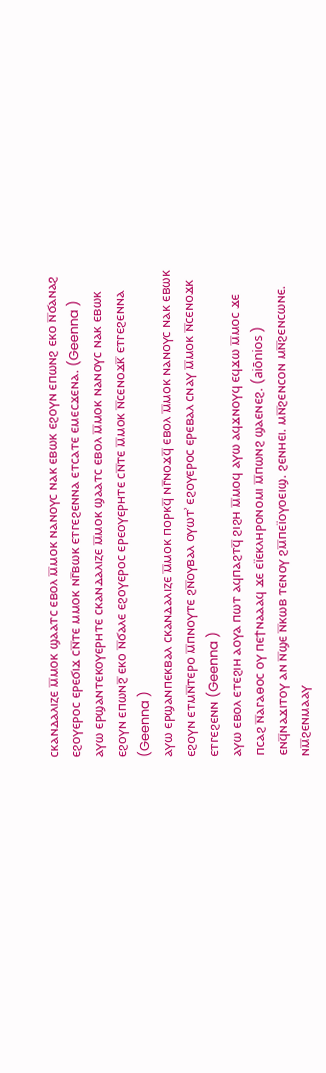ⲥⲕⲁⲛⲇⲁⲗⲓⲍⲉ ⲙ̅ⲙⲟⲕ ϣⲁⲁⲧⲥ ⲉⲃⲟⲗ ⲙ̅ⲙⲟⲕ ⲛⲁⲛⲟⲩⲥ ⲛⲁⲕ ⲉⲃⲱⲕ ⲉϩⲟⲩⲛ ⲉⲡⲱⲛϩ ⲉⲕⲟ ⲛ̅ϭⲁⲛⲁϩ ⲉϩⲟⲩⲉⲣⲟⲥ ⲉⲣⲉϭⲓϫ ⲥⲛ̅ⲧⲉ ⲙⲙⲟⲕ ⲛⲅ̅ⲃⲱⲕ ⲉⲧⲅⲉϩⲉⲛⲛⲁ ⲉⲧⲥⲁⲧⲉ ⲉⲙⲉⲥϫⲉⲛⲁ. (Geenna )
ⲁⲩⲱ ⲉⲣϣⲁⲛⲧⲉⲕⲟⲩⲉⲣⲏⲧⲉ ⲥⲕⲁⲛⲇⲁⲗⲓⲍⲉ ⲙ̅ⲙⲟⲕ ϣⲁⲁⲧⲥ ⲉⲃⲟⲗ ⲙ̅ⲙⲟⲕ ⲛⲁⲛⲟⲩⲥ ⲛⲁⲕ ⲉⲃⲱⲕ ⲉϩⲟⲩⲛ ⲉⲡⲱⲛϩ̅ ⲉⲕⲟ ⲛ̅ϭⲁⲗⲉ ⲉϩⲟⲩⲉⲣⲟⲥ ⲉⲣⲉⲟⲩⲉⲣⲏⲧⲉ ⲥⲛ̅ⲧⲉ ⲙ̅ⲙⲟⲕ ⲛ̅ⲥⲉⲛⲟϫⲕ̅ ⲉⲧⲅⲉϩⲉⲛⲛⲁ (Geenna )
ⲁⲩⲱ ⲉⲣϣⲁⲛⲡⲉⲕⲃⲁⲗ ⲥⲕⲁⲛⲇⲁⲗⲓⲍⲉ ⲙ̅ⲙⲟⲕ ⲡⲟⲣⲕϥ̅ ⲛⲅ̅ⲛⲟϫϥ̅ ⲉⲃⲟⲗ ⲙ̅ⲙⲟⲕ ⲛⲁⲛⲟⲩⲥ ⲛⲁⲕ ⲉⲃⲱⲕ ⲉϩⲟⲩⲛ ⲉⲧⲙⲛ̅ⲧⲉⲣⲟ ⲙ̅ⲡⲛⲟⲩⲧⲉ ϩⲛ̅ⲟⲩⲃⲁⲗ ⲟⲩⲱⲧʾ ⲉϩⲟⲩⲉⲣⲟⲥ ⲉⲣⲉⲃⲁⲗ ⲥⲛⲁⲩ ⲙ̅ⲙⲟⲕ ⲛ̅ⲥⲉⲛⲟϫⲕ ⲉⲧⲅⲉϩⲉⲛⲛ (Geenna )
ⲁⲩⲱ ⲉⲃⲟⲗ ⲉⲧⲉϩⲓⲏ ⲁⲟⲩⲁ ⲡⲱⲧ ⲁϥⲡⲁϩⲧϥ̅ ϩⲓϩⲏ ⲙ̅ⲙⲟϥ ⲁⲩⲱ ⲁϥϫⲛⲟⲩϥ ⲉϥϫⲱ ⲙ̅ⲙⲟⲥ ϫⲉ ⲡⲥⲁϩ ⲛ̅ⲁⲅⲁⲑⲟⲥ ⲟⲩ ⲡⲉϯⲛⲁⲁⲁϥ ϫⲉ ⲉⲓ̈ⲉⲕⲗⲏⲣⲟⲛⲟⲙⲓ ⲙ̅ⲡⲱⲛϩ ϣⲁⲉⲛⲉϩ. (aiōnios )
ⲉⲛϥ̅ⲛⲁϫⲓⲧⲟⲩ ⲁⲛ ⲛ̅ϣⲉ ⲛ̅ⲕⲱⲃ ⲧⲉⲛⲟⲩ ϩⲙ̅ⲡⲉⲓ̈ⲟⲩⲟⲉⲓϣ. ϩⲉⲛⲏⲉⲓ. ⲙⲛ̅ϩⲉⲛⲥⲟⲛ ⲙⲛ̅ϩⲉⲛⲥⲱⲛⲉ. ⲛⲙ̅ϩⲉⲛⲙⲁⲁⲩ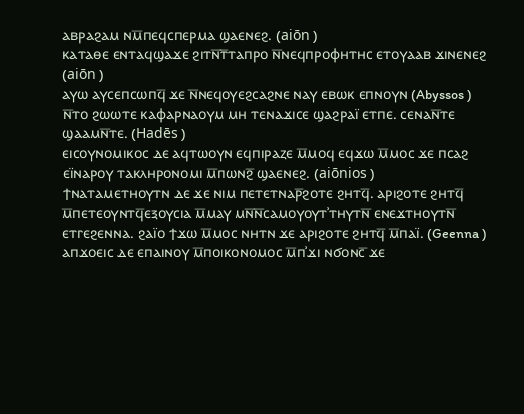ⲁⲃⲣⲁϩⲁⲙ ⲛⲙ̅ⲡⲉϥⲥⲡⲉⲣⲙⲁ ϣⲁⲉⲛⲉϩ. (aiōn )
ⲕⲁⲧⲁⲑⲉ ⲉⲛⲧⲁϥϣⲁϫⲉ ϩⲓⲧⲛ̅ⲧ̅ⲧⲁⲡⲣⲟ ⲛ̅ⲛⲉϥⲡⲣⲟⲫⲏⲧⲏⲥ ⲉⲧⲟⲩⲁⲁⲃ ϫⲓⲛⲉⲛⲉϩ (aiōn )
ⲁⲩⲱ ⲁⲩⲥⲉⲡⲥⲱⲡϥ̅ ϫⲉ ⲛ̅ⲛⲉϥⲟⲩⲉϩⲥⲁϩⲛⲉ ⲛⲁⲩ ⲉⲃⲱⲕ ⲉⲡⲛⲟⲩⲛ (Abyssos )
ⲛ̅ⲧⲟ ϩⲱⲱⲧⲉ ⲕⲁⲫⲁⲣⲛⲁⲟⲩⲙ ⲙⲏ ⲧⲉⲛⲁϫⲓⲥⲉ ϣⲁϩⲣⲁⲓ̈ ⲉⲧⲡⲉ. ⲥⲉⲛⲁⲛ̅ⲧⲉ ϣⲁⲁⲙⲛ̅ⲧⲉ. (Hadēs )
ⲉⲓⲥⲟⲩⲛⲟⲙⲓⲕⲟⲥ ⲇⲉ ⲁϥⲧⲱⲟⲩⲛ ⲉϥⲡⲓⲣⲁⲍⲉ ⲙ̅ⲙⲟϥ ⲉϥϫⲱ ⲙ̅ⲙⲟⲥ ϫⲉ ⲡⲥⲁϩ ⲉⲓ̈ⲛⲁⲣⲟⲩ ⲧⲁⲕⲗⲏⲣⲟⲛⲟⲙⲓ ⲙ̅ⲡⲱⲛϩ̅ ϣⲁⲉⲛⲉϩ. (aiōnios )
ϯⲛⲁⲧⲁⲙⲉⲧⲏⲟⲩⲧⲛ ⲇⲉ ϫⲉ ⲛⲓⲙ ⲡⲉⲧⲉⲧⲛⲁⲣ̅ϩⲟⲧⲉ ϩⲏⲧϥ̅. ⲁⲣⲓϩⲟⲧⲉ ϩⲏⲧϥ̅ ⲙ̅ⲡⲉⲧⲉⲟⲩⲛⲧϥ̅ⲉⲝⲟⲩⲥⲓⲁ ⲙ̅ⲙⲁⲩ ⲙⲛ̅ⲛ̅ⲥⲁⲙⲟⲩⲟⲩⲧʾⲧⲏⲩⲧⲛ̅ ⲉⲛⲉϫⲧⲏⲟⲩⲧⲛ̅ ⲉⲧⲅⲉϩⲉⲛⲛⲁ. ϩⲁⲓ̈ⲟ ϯϫⲱ ⲙ̅ⲙⲟⲥ ⲛⲏⲧⲛ ϫⲉ ⲁⲣⲓϩⲟⲧⲉ ϩⲏⲧϥ̅ ⲙ̅ⲡⲁⲓ̈. (Geenna )
ⲁⲡϫⲟⲉⲓⲥ ⲇⲉ ⲉⲡⲁⲓⲛⲟⲩ ⲙ̅ⲡⲟⲓⲕⲟⲛⲟⲙⲟⲥ ⲙ̅ⲡʾϫⲓ ⲛϭⲟⲛⲥ̅ ϫⲉ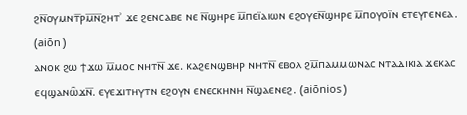ϩⲛ̅ⲟⲩⲙⲛⲧ̅ⲣⲙ̅ⲛ̅ϩⲏⲧʾ ϫⲉ ϩⲉⲛⲥⲁⲃⲉ ⲛⲉ ⲛ̅ϣⲏⲣⲉ ⲙ̅ⲡⲉⲓ̈ⲁⲓⲱⲛ ⲉϩⲟⲩⲉⲛ̅ϣⲏⲣⲉ ⲙ̅ⲡⲟⲩⲟⲓ̈ⲛ ⲉⲧⲉⲩⲅⲉⲛⲉⲁ. (aiōn )
ⲁⲛⲟⲕ ϩⲱ ϯϫⲱ ⲙ̅ⲙⲟⲥ ⲛⲏⲧⲛ̅ ϫⲉ. ⲕⲁϩⲉⲛϣⲃⲏⲣ ⲛⲏⲧⲛ̅ ⲉⲃⲟⲗ ϩⲙ̅ⲡⲁⲙⲙⲱⲛⲁⲥ ⲛⲧⲁⲇⲓⲕⲓⲁ ϫⲉⲕⲁⲥ ⲉϥϣⲁⲛⲱ̑ϫⲛ̅. ⲉⲩⲉϫⲓⲧⲏⲩⲧⲛ ⲉϩⲟⲩⲛ ⲉⲛⲉⲥⲕⲏⲛⲏ ⲛ̅ϣⲁⲉⲛⲉϩ. (aiōnios )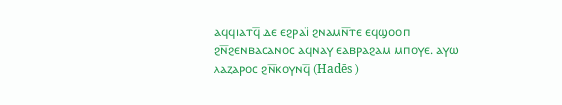ⲁϥϥⲓⲁⲧϥ̅ ⲇⲉ ⲉϩⲣⲁⲓ̈ ϩⲛⲁⲙⲛ̅ⲧⲉ ⲉϥϣⲟⲟⲡ ϩⲛ̅ϩⲉⲛⲃⲁⲥⲁⲛⲟⲥ ⲁϥⲛⲁⲩ ⲉⲁⲃⲣⲁϩⲁⲙ ⲙⲡⲟⲩⲉ. ⲁⲩⲱ ⲗⲁⲍⲁⲣⲟⲥ ϩⲛ̅ⲕⲟⲩⲛϥ̅ (Hadēs )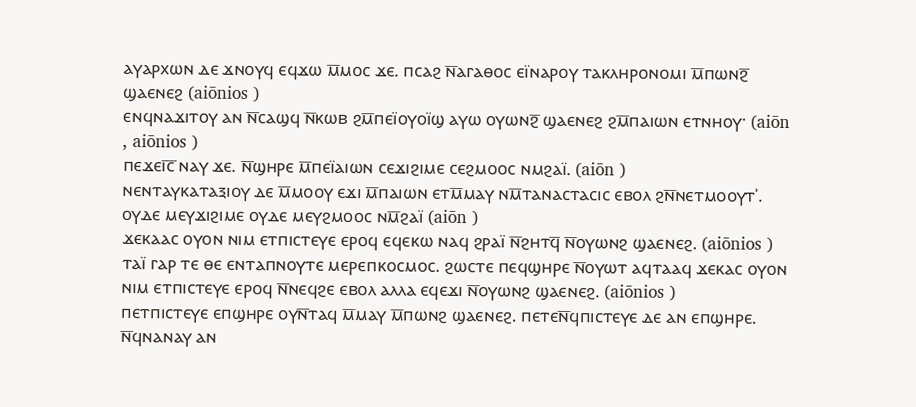ⲁⲩⲁⲣⲭⲱⲛ ⲇⲉ ϫⲛⲟⲩϥ ⲉϥϫⲱ ⲙ̅ⲙⲟⲥ ϫⲉ. ⲡⲥⲁϩ ⲛ̅ⲁⲅⲁⲑⲟⲥ ⲉⲓ̈ⲛⲁⲣⲟⲩ ⲧⲁⲕⲗⲏⲣⲟⲛⲟⲙⲓ ⲙ̅ⲡⲱⲛϩ̅ ϣⲁⲉⲛⲉϩ (aiōnios )
ⲉⲛϥⲛⲁϫⲓⲧⲟⲩ ⲁⲛ ⲛ̅ⲥⲁϣϥ ⲛ̅ⲕⲱⲃ ϩⲙ̅ⲡⲉⲓ̈ⲟⲩⲟⲓ̈ϣ ⲁⲩⲱ ⲟⲩⲱⲛϩ̅ ϣⲁⲉⲛⲉϩ ϩⲙ̅ⲡⲁⲓⲱⲛ ⲉⲧⲛⲏⲟⲩ· (aiōn , aiōnios )
ⲡⲉϫⲉⲓ̅ⲥ̅ ⲛⲁⲩ ϫⲉ. ⲛ̅ϣⲏⲣⲉ ⲙ̅ⲡⲉⲓ̈ⲁⲓⲱⲛ ⲥⲉϫⲓϩⲓⲙⲉ ⲥⲉϩⲙⲟⲟⲥ ⲛⲙϩⲁⲓ̈. (aiōn )
ⲛⲉⲛⲧⲁⲩⲕⲁⲧⲁⲝⲓⲟⲩ ⲇⲉ ⲙ̅ⲙⲟⲟⲩ ⲉϫⲓ ⲙ̅ⲡⲁⲓⲱⲛ ⲉⲧⲙ̅ⲙⲁⲩ ⲛⲙ̅ⲧⲁⲛⲁⲥⲧⲁⲥⲓⲥ ⲉⲃⲟⲗ ϩⲛ̅ⲛⲉⲧⲙⲟⲟⲩⲧʾ. ⲟⲩⲇⲉ ⲙⲉⲩϫⲓϩⲓⲙⲉ ⲟⲩⲇⲉ ⲙⲉⲩϩⲙⲟⲟⲥ ⲛⲙ̅ϩⲁⲓ̈ (aiōn )
ϫⲉⲕⲁⲁⲥ ⲟⲩⲟⲛ ⲛⲓⲙ ⲉⲧⲡⲓⲥⲧⲉⲩⲉ ⲉⲣⲟϥ ⲉϥⲉⲕⲱ ⲛⲁϥ ϩⲣⲁⲓ̈ ⲛ̅ϩⲏⲧϥ̅ ⲛ̅ⲟⲩⲱⲛϩ ϣⲁⲉⲛⲉϩ. (aiōnios )
ⲧⲁⲓ̈ ⲅⲁⲣ ⲧⲉ ⲑⲉ ⲉⲛⲧⲁⲡⲛⲟⲩⲧⲉ ⲙⲉⲣⲉⲡⲕⲟⲥⲙⲟⲥ. ϩⲱⲥⲧⲉ ⲡⲉϥϣⲏⲣⲉ ⲛ̅ⲟⲩⲱⲧ ⲁϥⲧⲁⲁϥ ϫⲉⲕⲁⲥ ⲟⲩⲟⲛ ⲛⲓⲙ ⲉⲧⲡⲓⲥⲧⲉⲩⲉ ⲉⲣⲟϥ ⲛ̅ⲛⲉϥϩⲉ ⲉⲃⲟⲗ ⲁⲗⲗⲁ ⲉϥⲉϫⲓ ⲛ̅ⲟⲩⲱⲛϩ ϣⲁⲉⲛⲉϩ. (aiōnios )
ⲡⲉⲧⲡⲓⲥⲧⲉⲩⲉ ⲉⲡϣⲏⲣⲉ ⲟⲩⲛ̅ⲧⲁϥ ⲙ̅ⲙⲁⲩ ⲙ̅ⲡⲱⲛϩ ϣⲁⲉⲛⲉϩ. ⲡⲉⲧⲉⲛ̅ϥⲡⲓⲥⲧⲉⲩⲉ ⲇⲉ ⲁⲛ ⲉⲡϣⲏⲣⲉ. ⲛ̅ϥⲛⲁⲛⲁⲩ ⲁⲛ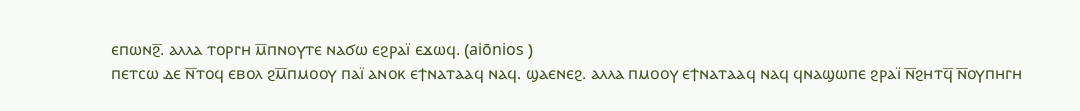ⲉⲡⲱⲛϩ̅. ⲁⲗⲗⲁ ⲧⲟⲣⲅⲏ ⲙ̅ⲡⲛⲟⲩⲧⲉ ⲛⲁϭⲱ ⲉϩⲣⲁⲓ̈ ⲉϫⲱϥ. (aiōnios )
ⲡⲉⲧⲥⲱ ⲇⲉ ⲛ̅ⲧⲟϥ ⲉⲃⲟⲗ ϩⲙ̅ⲡⲙⲟⲟⲩ ⲡⲁⲓ̈ ⲁⲛⲟⲕ ⲉϯⲛⲁⲧⲁⲁϥ ⲛⲁϥ. ϣⲁⲉⲛⲉϩ. ⲁⲗⲗⲁ ⲡⲙⲟⲟⲩ ⲉϯⲛⲁⲧⲁⲁϥ ⲛⲁϥ ϥⲛⲁϣⲱⲡⲉ ϩⲣⲁⲓ̈ ⲛ̅ϩⲏⲧϥ̅ ⲛ̅ⲟⲩⲡⲏⲅⲏ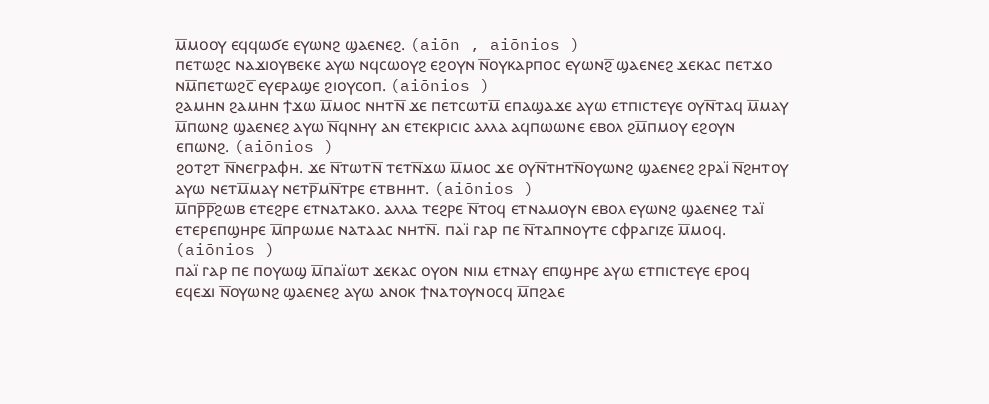ⲙ̅ⲙⲟⲟⲩ ⲉϥϥⲱϭⲉ ⲉⲩⲱⲛϩ ϣⲁⲉⲛⲉϩ. (aiōn , aiōnios )
ⲡⲉⲧⲱϩⲥ ⲛⲁϫⲓⲟⲩⲃⲉⲕⲉ ⲁⲩⲱ ⲛϥⲥⲱⲟⲩϩ ⲉϩⲟⲩⲛ ⲛ̅ⲟⲩⲕⲁⲣⲡⲟⲥ ⲉⲩⲱⲛϩ̅ ϣⲁⲉⲛⲉϩ ϫⲉⲕⲁⲥ ⲡⲉⲧϫⲟ ⲛⲙ̅ⲡⲉⲧⲱϩⲥ̅ ⲉⲩⲉⲣⲁϣⲉ ϩⲓⲟⲩⲥⲟⲡ. (aiōnios )
ϩⲁⲙⲏⲛ ϩⲁⲙⲏⲛ ϯϫⲱ ⲙ̅ⲙⲟⲥ ⲛⲏⲧⲛ̅ ϫⲉ ⲡⲉⲧⲥⲱⲧⲙ̅ ⲉⲡⲁϣⲁϫⲉ ⲁⲩⲱ ⲉⲧⲡⲓⲥⲧⲉⲩⲉ ⲟⲩⲛ̅ⲧⲁϥ ⲙ̅ⲙⲁⲩ ⲙ̅ⲡⲱⲛϩ ϣⲁⲉⲛⲉϩ ⲁⲩⲱ ⲛ̅ϥⲛⲏⲩ ⲁⲛ ⲉⲧⲉⲕⲣⲓⲥⲓⲥ ⲁⲗⲗⲁ ⲁϥⲡⲱⲱⲛⲉ ⲉⲃⲟⲗ ϩⲙ̅ⲡⲙⲟⲩ ⲉϩⲟⲩⲛ ⲉⲡⲱⲛϩ. (aiōnios )
ϩⲟⲧϩⲧ ⲛ̅ⲛⲉⲅⲣⲁⲫⲏ. ϫⲉ ⲛ̅ⲧⲱⲧⲛ̅ ⲧⲉⲧⲛ̅ϫⲱ ⲙ̅ⲙⲟⲥ ϫⲉ ⲟⲩⲛ̅ⲧⲏⲧⲛ̅ⲟⲩⲱⲛϩ ϣⲁⲉⲛⲉϩ ϩⲣⲁⲓ̈ ⲛ̅ϩⲏⲧⲟⲩ ⲁⲩⲱ ⲛⲉⲧⲙ̅ⲙⲁⲩ ⲛⲉⲧⲣ̅ⲙⲛ̅ⲧⲣⲉ ⲉⲧⲃⲏⲏⲧ. (aiōnios )
ⲙ̅ⲡⲣ̅ⲣ̅ϩⲱⲃ ⲉⲧⲉϩⲣⲉ ⲉⲧⲛⲁⲧⲁⲕⲟ. ⲁⲗⲗⲁ ⲧⲉϩⲣⲉ ⲛ̅ⲧⲟϥ ⲉⲧⲛⲁⲙⲟⲩⲛ ⲉⲃⲟⲗ ⲉⲩⲱⲛϩ ϣⲁⲉⲛⲉϩ ⲧⲁⲓ̈ ⲉⲧⲉⲣⲉⲡϣⲏⲣⲉ ⲙ̅ⲡⲣⲱⲙⲉ ⲛⲁⲧⲁⲁⲥ ⲛⲏⲧⲛ̅. ⲡⲁⲓ̈ ⲅⲁⲣ ⲡⲉ ⲛ̅ⲧⲁⲡⲛⲟⲩⲧⲉ ⲥⲫⲣⲁⲅⲓⲍⲉ ⲙ̅ⲙⲟϥ. (aiōnios )
ⲡⲁⲓ̈ ⲅⲁⲣ ⲡⲉ ⲡⲟⲩⲱϣ ⲙ̅ⲡⲁⲓ̈ⲱⲧ ϫⲉⲕⲁⲥ ⲟⲩⲟⲛ ⲛⲓⲙ ⲉⲧⲛⲁⲩ ⲉⲡϣⲏⲣⲉ ⲁⲩⲱ ⲉⲧⲡⲓⲥⲧⲉⲩⲉ ⲉⲣⲟϥ ⲉϥⲉϫⲓ ⲛ̅ⲟⲩⲱⲛϩ ϣⲁⲉⲛⲉϩ ⲁⲩⲱ ⲁⲛⲟⲕ ϯⲛⲁⲧⲟⲩⲛⲟⲥϥ ⲙ̅ⲡϩⲁⲉ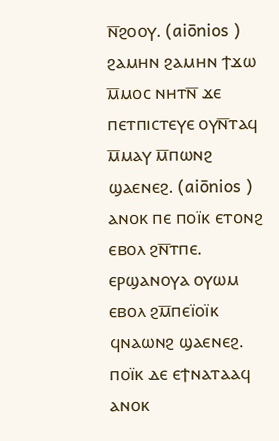ⲛ̅ϩⲟⲟⲩ. (aiōnios )
ϩⲁⲙⲏⲛ ϩⲁⲙⲏⲛ ϯϫⲱ ⲙ̅ⲙⲟⲥ ⲛⲏⲧⲛ̅ ϫⲉ ⲡⲉⲧⲡⲓⲥⲧⲉⲩⲉ ⲟⲩⲛ̅ⲧⲁϥ ⲙ̅ⲙⲁⲩ ⲙ̅ⲡⲱⲛϩ ϣⲁⲉⲛⲉϩ. (aiōnios )
ⲁⲛⲟⲕ ⲡⲉ ⲡⲟⲓ̈ⲕ ⲉⲧⲟⲛϩ ⲉⲃⲟⲗ ϩⲛ̅ⲧⲡⲉ. ⲉⲣϣⲁⲛⲟⲩⲁ ⲟⲩⲱⲙ ⲉⲃⲟⲗ ϩⲙ̅ⲡⲉⲓ̈ⲟⲓ̈ⲕ ϥⲛⲁⲱⲛϩ ϣⲁⲉⲛⲉϩ. ⲡⲟⲓ̈ⲕ ⲇⲉ ⲉϯⲛⲁⲧⲁⲁϥ ⲁⲛⲟⲕ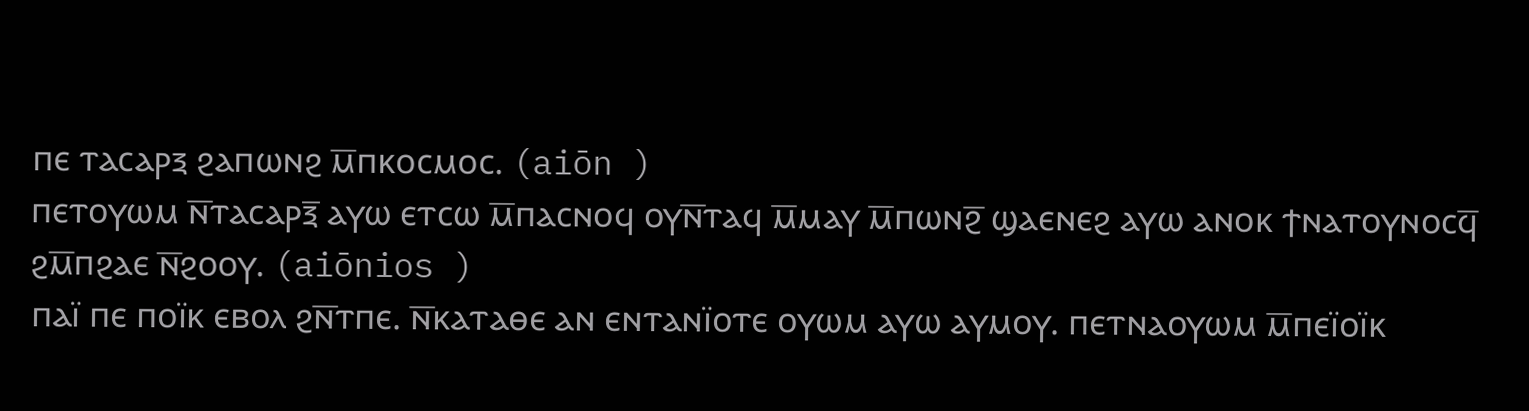ⲡⲉ ⲧⲁⲥⲁⲣⲝ ϩⲁⲡⲱⲛϩ ⲙ̅ⲡⲕⲟⲥⲙⲟⲥ. (aiōn )
ⲡⲉⲧⲟⲩⲱⲙ ⲛ̅ⲧⲁⲥⲁⲣⲝ̅ ⲁⲩⲱ ⲉⲧⲥⲱ ⲙ̅ⲡⲁⲥⲛⲟϥ ⲟⲩⲛ̅ⲧⲁϥ ⲙ̅ⲙⲁⲩ ⲙ̅ⲡⲱⲛϩ̅ ϣⲁⲉⲛⲉϩ ⲁⲩⲱ ⲁⲛⲟⲕ ϯⲛⲁⲧⲟⲩⲛⲟⲥϥ̅ ϩⲙ̅ⲡϩⲁⲉ ⲛ̅ϩⲟⲟⲩ. (aiōnios )
ⲡⲁⲓ̈ ⲡⲉ ⲡⲟⲓ̈ⲕ ⲉⲃⲟⲗ ϩⲛ̅ⲧⲡⲉ. ⲛ̅ⲕⲁⲧⲁⲑⲉ ⲁⲛ ⲉⲛⲧⲁⲛⲓ̈ⲟⲧⲉ ⲟⲩⲱⲙ ⲁⲩⲱ ⲁⲩⲙⲟⲩ. ⲡⲉⲧⲛⲁⲟⲩⲱⲙ ⲙ̅ⲡⲉⲓ̈ⲟⲓ̈ⲕ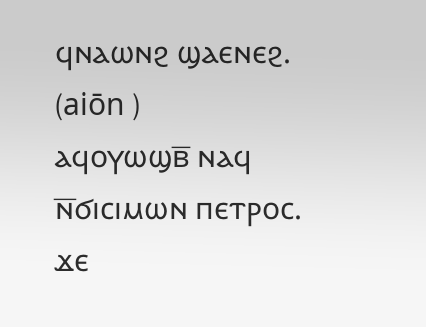ϥⲛⲁⲱⲛϩ ϣⲁⲉⲛⲉϩ. (aiōn )
ⲁϥⲟⲩⲱϣⲃ̅ ⲛⲁϥ ⲛ̅ϭⲓⲥⲓⲙⲱⲛ ⲡⲉⲧⲣⲟⲥ. ϫⲉ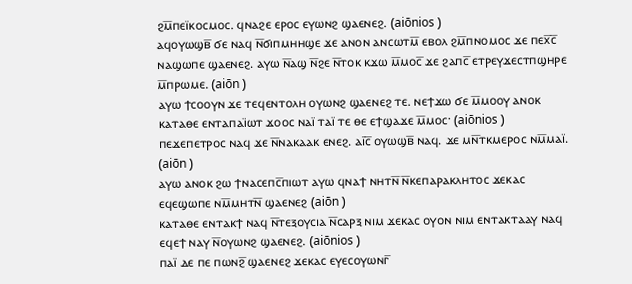ϩⲙ̅ⲡⲉⲓ̈ⲕⲟⲥⲙⲟⲥ. ϥⲛⲁϩⲉ ⲉⲣⲟⲥ ⲉⲩⲱⲛϩ ϣⲁⲉⲛⲉϩ. (aiōnios )
ⲁϥⲟⲩⲱϣⲃ̅ ϭⲉ ⲛⲁϥ ⲛ̅ϭⲓⲡⲙⲏⲏϣⲉ ϫⲉ ⲁⲛⲟⲛ ⲁⲛⲥⲱⲧⲙ̅ ⲉⲃⲟⲗ ϩⲙ̅ⲡⲛⲟⲙⲟⲥ ϫⲉ ⲡⲉⲭ̅ⲥ̅ ⲛⲁϣⲱⲡⲉ ϣⲁⲉⲛⲉϩ. ⲁⲩⲱ ⲛ̅ⲁϣ ⲛ̅ϩⲉ ⲛ̅ⲧⲟⲕ ⲕϫⲱ ⲙ̅ⲙⲟⲥ̅ ϫⲉ ϩⲁⲡⲥ̅ ⲉⲧⲣⲉⲩϫⲉⲥⲧⲡϣⲏⲣⲉ ⲙ̅ⲡⲣⲱⲙⲉ. (aiōn )
ⲁⲩⲱ ϯⲥⲟⲟⲩⲛ ϫⲉ ⲧⲉϥⲉⲛⲧⲟⲗⲏ ⲟⲩⲱⲛϩ ϣⲁⲉⲛⲉϩ ⲧⲉ. ⲛⲉϯϫⲱ ϭⲉ ⲙ̅ⲙⲟⲟⲩ ⲁⲛⲟⲕ ⲕⲁⲧⲁⲑⲉ ⲉⲛⲧⲁⲡⲁⲓ̈ⲱⲧ ϫⲟⲟⲥ ⲛⲁⲓ̈ ⲧⲁⲓ̈ ⲧⲉ ⲑⲉ ⲉϯϣⲁϫⲉ ⲙ̅ⲙⲟⲥ· (aiōnios )
ⲡⲉϫⲉⲡⲉⲧⲣⲟⲥ ⲛⲁϥ ϫⲉ ⲛ̅ⲛⲁⲕⲁⲁⲕ ⲉⲛⲉϩ. ⲁⲓ̅ⲥ̅ ⲟⲩⲱϣⲃ̅ ⲛⲁϥ. ϫⲉ ⲙⲛ̅ⲧⲕⲙⲉⲣⲟⲥ ⲛⲙ̅ⲙⲁⲓ̈. (aiōn )
ⲁⲩⲱ ⲁⲛⲟⲕ ϩⲱ ϯⲛⲁⲥⲉⲡⲥ̅ⲡⲓⲱⲧ ⲁⲩⲱ ϥⲛⲁϯ ⲛⲏⲧⲛ̅ ⲛ̅ⲕⲉⲡⲁⲣⲁⲕⲗⲏⲧⲟⲥ ϫⲉⲕⲁⲥ ⲉϥⲉϣⲱⲡⲉ ⲛⲙ̅ⲙⲏⲧⲛ̅ ϣⲁⲉⲛⲉϩ (aiōn )
ⲕⲁⲧⲁⲑⲉ ⲉⲛⲧⲁⲕϯ ⲛⲁϥ ⲛ̅ⲧⲉⲝⲟⲩⲥⲓⲁ ⲛ̅ⲥⲁⲣⲝ ⲛⲓⲙ ϫⲉⲕⲁⲥ ⲟⲩⲟⲛ ⲛⲓⲙ ⲉⲛⲧⲁⲕⲧⲁⲁⲩ ⲛⲁϥ ⲉϥⲉϯ ⲛⲁⲩ ⲛ̅ⲟⲩⲱⲛϩ ϣⲁⲉⲛⲉϩ. (aiōnios )
ⲡⲁⲓ̈ ⲇⲉ ⲡⲉ ⲡⲱⲛϩ̅ ϣⲁⲉⲛⲉϩ ϫⲉⲕⲁⲥ ⲉⲩⲉⲥⲟⲩⲱⲛⲅ̅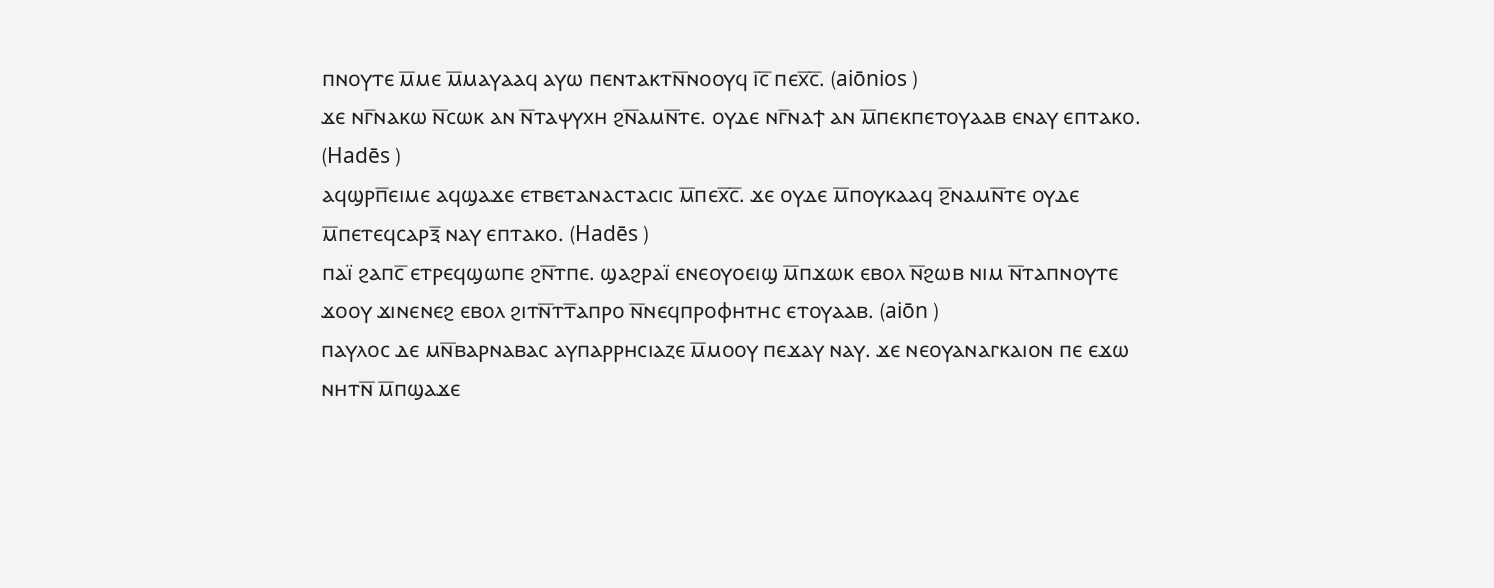ⲡⲛⲟⲩⲧⲉ ⲙ̅ⲙⲉ ⲙ̅ⲙⲁⲩⲁⲁϥ ⲁⲩⲱ ⲡⲉⲛⲧⲁⲕⲧⲛ̅ⲛⲟⲟⲩϥ ⲓ̅ⲥ̅ ⲡⲉⲭ̅ⲥ̅. (aiōnios )
ϫⲉ ⲛⲅ̅ⲛⲁⲕⲱ ⲛ̅ⲥⲱⲕ ⲁⲛ ⲛ̅ⲧⲁⲯⲩⲭⲏ ϩⲛ̅ⲁⲙⲛ̅ⲧⲉ. ⲟⲩⲇⲉ ⲛⲅ̅ⲛⲁϯ ⲁⲛ ⲙ̅ⲡⲉⲕⲡⲉⲧⲟⲩⲁⲁⲃ ⲉⲛⲁⲩ ⲉⲡⲧⲁⲕⲟ. (Hadēs )
ⲁϥϣⲣⲡ̅ⲉⲓⲙⲉ ⲁϥϣⲁϫⲉ ⲉⲧⲃⲉⲧⲁⲛⲁⲥⲧⲁⲥⲓⲥ ⲙ̅ⲡⲉⲭ̅ⲥ̅. ϫⲉ ⲟⲩⲇⲉ ⲙ̅ⲡⲟⲩⲕⲁⲁϥ ϩ̅ⲛⲁⲙⲛ̅ⲧⲉ ⲟⲩⲇⲉ ⲙ̅ⲡⲉⲧⲉϥⲥⲁⲣⲝ̅ ⲛⲁⲩ ⲉⲡⲧⲁⲕⲟ. (Hadēs )
ⲡⲁⲓ̈ ϩⲁⲡⲥ̅ ⲉⲧⲣⲉϥϣⲱⲡⲉ ϩⲛ̅ⲧⲡⲉ. ϣⲁϩⲣⲁⲓ̈ ⲉⲛⲉⲟⲩⲟⲉⲓϣ ⲙ̅ⲡϫⲱⲕ ⲉⲃⲟⲗ ⲛ̅ϩⲱⲃ ⲛⲓⲙ ⲛ̅ⲧⲁⲡⲛⲟⲩⲧⲉ ϫⲟⲟⲩ ϫⲓⲛⲉⲛⲉϩ ⲉⲃⲟⲗ ϩⲓⲧⲛ̅ⲧⲧ̅ⲁⲡⲣⲟ ⲛ̅ⲛⲉϥⲡⲣⲟⲫⲏⲧⲏⲥ ⲉⲧⲟⲩⲁⲁⲃ. (aiōn )
ⲡⲁⲩⲗⲟⲥ ⲇⲉ ⲙⲛ̅ⲃⲁⲣⲛⲁⲃⲁⲥ ⲁⲩⲡⲁⲣⲣⲏⲥⲓⲁⲍⲉ ⲙ̅ⲙⲟⲟⲩ ⲡⲉϫⲁⲩ ⲛⲁⲩ. ϫⲉ ⲛⲉⲟⲩⲁⲛⲁⲅⲕⲁⲓⲟⲛ ⲡⲉ ⲉϫⲱ ⲛⲏⲧⲛ̅ ⲙ̅ⲡϣⲁϫⲉ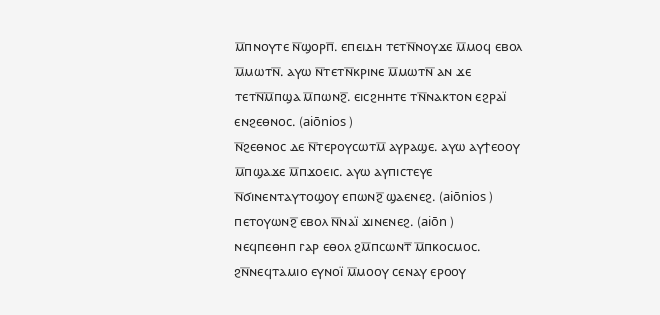ⲙ̅ⲡⲛⲟⲩⲧⲉ ⲛ̅ϣⲟⲣⲡ̅. ⲉⲡⲉⲓⲇⲏ ⲧⲉⲧⲛ̅ⲛⲟⲩϫⲉ ⲙ̅ⲙⲟϥ ⲉⲃⲟⲗ ⲙ̅ⲙⲱⲧⲛ̅. ⲁⲩⲱ ⲛ̅ⲧⲉⲧⲛ̅ⲕⲣⲓⲛⲉ ⲙ̅ⲙⲱⲧⲛ̅ ⲁⲛ ϫⲉ ⲧⲉⲧⲛ̅ⲙ̅ⲡϣⲁ ⲙ̅ⲡⲱⲛϩ̅. ⲉⲓⲥϩⲏⲏⲧⲉ ⲧⲛ̅ⲛⲁⲕⲧⲟⲛ ⲉϩⲣⲁⲓ̈ ⲉⲛϩⲉⲑⲛⲟⲥ. (aiōnios )
ⲛ̅ϩⲉⲑⲛⲟⲥ ⲇⲉ ⲛ̅ⲧⲉⲣⲟⲩⲥⲱⲧⲙ̅ ⲁⲩⲣⲁϣⲉ. ⲁⲩⲱ ⲁⲩϯⲉⲟⲟⲩ ⲙ̅ⲡϣⲁϫⲉ ⲙ̅ⲡϫⲟⲉⲓⲥ. ⲁⲩⲱ ⲁⲩⲡⲓⲥⲧⲉⲩⲉ ⲛ̅ϭⲓⲛⲉⲛⲧⲁⲩⲧⲟϣⲟⲩ ⲉⲡⲱⲛϩ̅ ϣⲁⲉⲛⲉϩ. (aiōnios )
ⲡⲉⲧⲟⲩⲱⲛϩ̅ ⲉⲃⲟⲗ ⲛ̅ⲛⲁⲓ̈ ϫⲓⲛⲉⲛⲉϩ. (aiōn )
ⲛⲉϥⲡⲉⲑⲏⲡ ⲅⲁⲣ ⲉⲑⲟⲗ ϩⲙ̅ⲡⲥⲱⲛⲧ̅ ⲙ̅ⲡⲕⲟⲥⲙⲟⲥ. ϩⲛ̅ⲛⲉϥⲧⲁⲙⲓⲟ ⲉⲩⲛⲟⲓ̈ ⲙ̅ⲙⲟⲟⲩ ⲥⲉⲛⲁⲩ ⲉⲣⲟⲟⲩ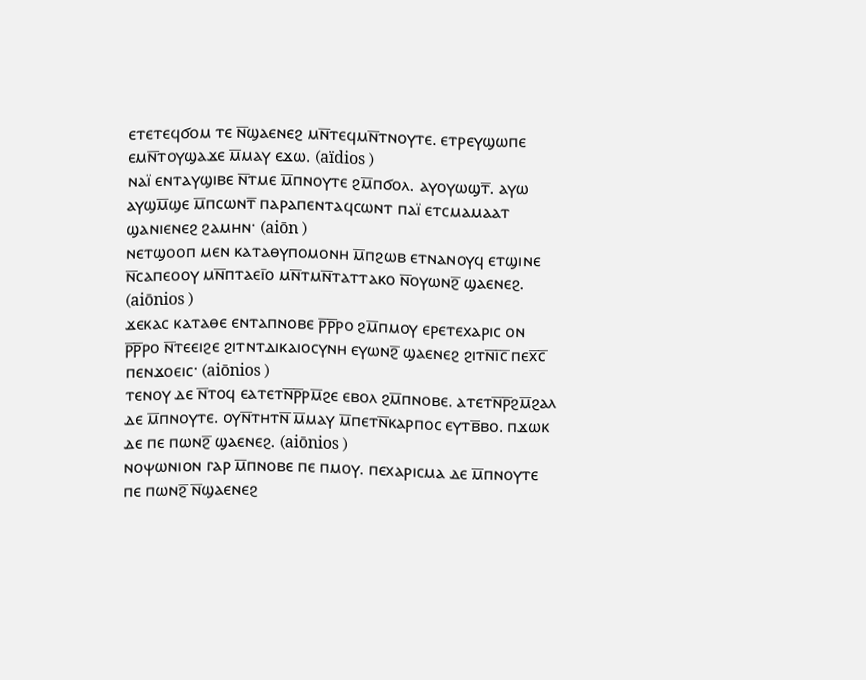ⲉⲧⲉⲧⲉϥϭⲟⲙ ⲧⲉ ⲛ̅ϣⲁⲉⲛⲉϩ ⲙⲛ̅ⲧⲉϥⲙⲛ̅ⲧⲛⲟⲩⲧⲉ. ⲉⲧⲣⲉⲩϣⲱⲡⲉ ⲉⲙⲛ̅ⲧⲟⲩϣⲁϫⲉ ⲙ̅ⲙⲁⲩ ⲉϫⲱ. (aïdios )
ⲛⲁⲓ̈ ⲉⲛⲧⲁⲩϣⲓⲃⲉ ⲛ̅ⲧⲙⲉ ⲙ̅ⲡⲛⲟⲩⲧⲉ ϩⲙ̅ⲡϭⲟⲗ. ⲁⲩⲟⲩⲱϣⲧ̅. ⲁⲩⲱ ⲁⲩϣⲙ̅ϣⲉ ⲙ̅ⲡⲥⲱⲛⲧ̅ ⲡⲁⲣⲁⲡⲉⲛⲧⲁϥⲥⲱⲛⲧ ⲡⲁⲓ̈ ⲉⲧⲥⲙⲁⲙⲁⲁⲧ ϣⲁⲛⲓⲉⲛⲉϩ ϩⲁⲙⲏⲛ· (aiōn )
ⲛⲉⲧϣⲟⲟⲡ ⲙⲉⲛ ⲕⲁⲧⲁⲑⲩⲡⲟⲙⲟⲛⲏ ⲙ̅ⲡϩⲱⲃ ⲉⲧⲛⲁⲛⲟⲩϥ ⲉⲧϣⲓⲛⲉ ⲛ̅ⲥⲁⲡⲉⲟⲟⲩ ⲙⲛ̅ⲡⲧⲁⲉⲓ̅ⲟ ⲙⲛ̅ⲧⲙⲛ̅ⲧⲁⲧⲧⲁⲕⲟ ⲛ̅ⲟⲩⲱⲛϩ̅ ϣⲁⲉⲛⲉϩ. (aiōnios )
ϫⲉⲕⲁⲥ ⲕⲁⲧⲁⲑⲉ ⲉⲛⲧⲁⲡⲛⲟⲃⲉ ⲣ̅ⲣ̅ⲣⲟ ϩⲙ̅ⲡⲙⲟⲩ ⲉⲣⲉⲧⲉⲭⲁⲣⲓⲥ ⲟⲛ ⲣ̅ⲣ̅ⲣⲟ ⲛ̅ⲧⲉⲉⲓϩⲉ ϩⲓⲧⲛⲧⲇⲓⲕⲁⲓⲟⲥⲩⲛⲏ ⲉⲩⲱⲛϩ̅ ϣⲁⲉⲛⲉϩ ϩⲓⲧⲛ̅ⲓ̅ⲥ̅ ⲡⲉⲭ̅ⲥ̅ ⲡⲉⲛϫⲟⲉⲓⲥ· (aiōnios )
ⲧⲉⲛⲟⲩ ⲇⲉ ⲛ̅ⲧⲟϥ ⲉⲁⲧⲉⲧⲛ̅ⲣ̅ⲣⲙ̅ϩⲉ ⲉⲃⲟⲗ ϩⲙ̅ⲡⲛⲟⲃⲉ. ⲁⲧⲉⲧⲛ̅ⲣ̅ϩⲙ̅ϩⲁⲗ ⲇⲉ ⲙ̅ⲡⲛⲟⲩⲧⲉ. ⲟⲩⲛ̅ⲧⲏⲧⲛ̅ ⲙ̅ⲙⲁⲩ ⲙ̅ⲡⲉⲧⲛ̅ⲕⲁⲣⲡⲟⲥ ⲉⲩⲧⲃ̅ⲃⲟ. ⲡϫⲱⲕ ⲇⲉ ⲡⲉ ⲡⲱⲛϩ̅ ϣⲁⲉⲛⲉϩ. (aiōnios )
ⲛⲟⲯⲱⲛⲓⲟⲛ ⲅⲁⲣ ⲙ̅ⲡⲛⲟⲃⲉ ⲡⲉ ⲡⲙⲟⲩ. ⲡⲉⲭⲁⲣⲓⲥⲙⲁ ⲇⲉ ⲙ̅ⲡⲛⲟⲩⲧⲉ ⲡⲉ ⲡⲱⲛϩ̅ ⲛ̅ϣⲁⲉⲛⲉϩ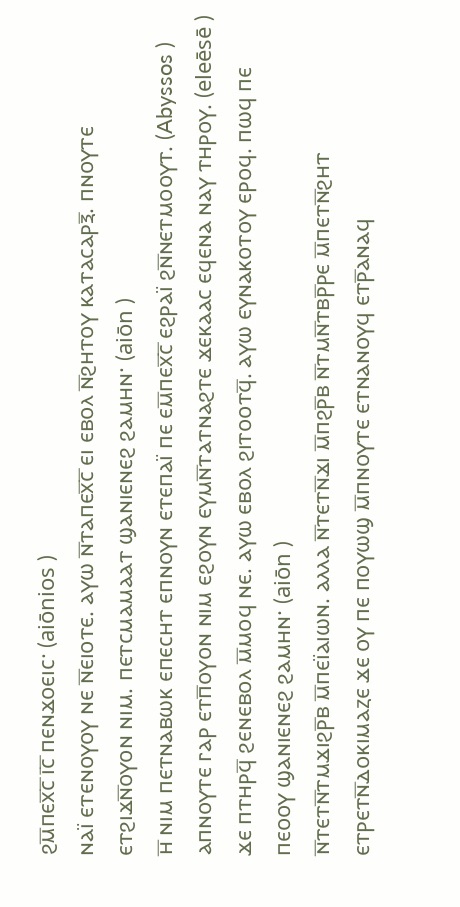ϩⲙ̅ⲡⲉⲭ̅ⲥ̅ ⲓ̅ⲥ̅ ⲡⲉⲛϫⲟⲉⲓⲥ· (aiōnios )
ⲛⲁⲓ̈ ⲉⲧⲉⲛⲟⲩⲟⲩ ⲛⲉ ⲛ̅ⲉⲓⲟⲧⲉ. ⲁⲩⲱ ⲛ̅ⲧⲁⲡⲉⲭ̅ⲥ̅ ⲉⲓ ⲉⲃⲟⲗ ⲛ̅ϩⲏⲧⲟⲩ ⲕⲁⲧⲁⲥⲁⲣⲝ̅. ⲡⲛⲟⲩⲧⲉ ⲉⲧϩⲓϫⲛ̅ⲟⲩⲟⲛ ⲛⲓⲙ. ⲡⲉⲧⲥⲙⲁⲙⲁⲁⲧ ϣⲁⲛⲓⲉⲛⲉϩ ϩⲁⲙⲏⲛ· (aiōn )
ⲏ̅ ⲛⲓⲙ ⲡⲉⲧⲛⲁⲃⲱⲕ ⲉⲡⲉⲥⲏⲧ ⲉⲡⲛⲟⲩⲛ ⲉⲧⲉⲡⲁⲓ̈ ⲡⲉ ⲉⲙ̅ⲡⲉⲭ̅ⲥ̅ ⲉϩⲣⲁⲓ̈ ϩⲛ̅ⲛⲉⲧⲙⲟⲟⲩⲧ. (Abyssos )
ⲁⲡⲛⲟⲩⲧⲉ ⲅⲁⲣ ⲉⲧⲡ̅ⲟⲩⲟⲛ ⲛⲓⲙ ⲉϩⲟⲩⲛ ⲉⲩⲙⲛ̅ⲧⲁⲧⲛⲁϩⲧⲉ ϫⲉⲕⲁⲁⲥ ⲉϥⲉⲛⲁ ⲛⲁⲩ ⲧⲏⲣⲟⲩ. (eleēsē )
ϫⲉ ⲡⲧⲏⲣϥ̅ ϩⲉⲛⲉⲃⲟⲗ ⲙ̅ⲙⲟϥ ⲛⲉ. ⲁⲩⲱ ⲉⲃⲟⲗ ϩⲓⲧⲟⲟⲧϥ̅. ⲁⲩⲱ ⲉⲩⲛⲁⲕⲟⲧⲟⲩ ⲉⲣⲟϥ. ⲡⲱϥ ⲡⲉ ⲡⲉⲟⲟⲩ ϣⲁⲛⲓⲉⲛⲉϩ ϩⲁⲙⲏⲛ· (aiōn )
ⲛ̅ⲧⲉⲧⲛ̅ⲧⲙϫⲓϩⲣ̅ⲃ ⲙ̅ⲡⲉⲓ̈ⲁⲓⲱⲛ. ⲁⲗⲗⲁ ⲛ̅ⲧⲉⲧⲛ̅ϫⲓ ⲙ̅ⲡϩⲣ̅ⲃ ⲛ̅ⲧⲙⲛ̅ⲧⲃⲣ̅ⲣⲉ ⲙ̅ⲡⲉⲧⲛ̅ϩⲏⲧ ⲉⲧⲣⲉⲧⲛ̅ⲇⲟⲕⲓⲙⲁⲍⲉ ϫⲉ ⲟⲩ ⲡⲉ ⲡⲟⲩⲱϣ ⲙ̅ⲡⲛⲟⲩⲧⲉ ⲉⲧⲛⲁⲛⲟⲩϥ ⲉⲧⲣ̅ⲁⲛⲁϥ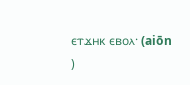ⲉⲧϫⲏⲕ ⲉⲃⲟⲗ· (aiōn )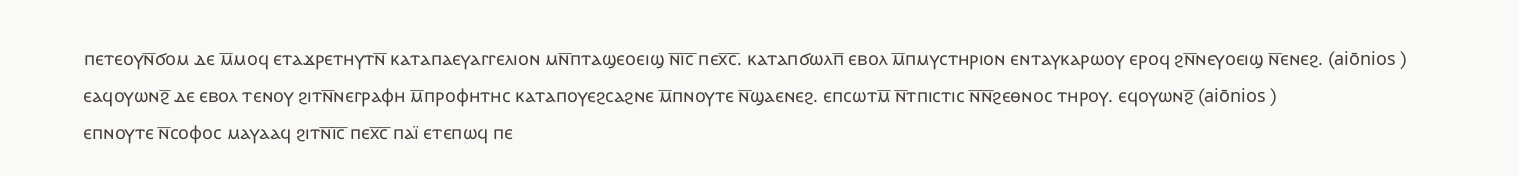ⲡⲉⲧⲉⲟⲩⲛ̅ϭⲟⲙ ⲇⲉ ⲙ̅ⲙⲟϥ ⲉⲧⲁϫⲣⲉⲧⲏⲩⲧⲛ̅ ⲕⲁⲧⲁⲡⲁⲉⲩⲁⲅⲅⲉⲗⲓⲟⲛ ⲙⲛ̅ⲡⲧⲁϣⲉⲟⲉⲓϣ ⲛ̅ⲓ̅ⲥ̅ ⲡⲉⲭ̅ⲥ̅. ⲕⲁⲧⲁⲡϭⲱⲗⲡ̅ ⲉⲃⲟⲗ ⲙ̅ⲡⲙⲩⲥⲧⲏⲣⲓⲟⲛ ⲉⲛⲧⲁⲩⲕⲁⲣⲱⲟⲩ ⲉⲣⲟϥ ϩⲛ̅ⲛⲉⲩⲟⲉⲓϣ ⲛ̅ⲉⲛⲉϩ. (aiōnios )
ⲉⲁϥⲟⲩⲱⲛϩ̅ ⲇⲉ ⲉⲃⲟⲗ ⲧⲉⲛⲟⲩ ϩⲓⲧⲛ̅ⲛⲉⲅⲣⲁⲫⲏ ⲙ̅ⲡⲣⲟⲫⲏⲧⲏⲥ ⲕⲁⲧⲁⲡⲟⲩⲉϩⲥⲁϩⲛⲉ ⲙ̅ⲡⲛⲟⲩⲧⲉ ⲛ̅ϣⲁⲉⲛⲉϩ. ⲉⲡⲥⲱⲧⲙ̅ ⲛ̅ⲧⲡⲓⲥⲧⲓⲥ ⲛ̅ⲛ̅ϩⲉⲑⲛⲟⲥ ⲧⲏⲣⲟⲩ. ⲉϥⲟⲩⲱⲛϩ̅ (aiōnios )
ⲉⲡⲛⲟⲩⲧⲉ ⲛ̅ⲥⲟⲫⲟⲥ ⲙⲁⲩⲁⲁϥ ϩⲓⲧⲛ̅ⲓ̅ⲥ̅ ⲡⲉⲭ̅ⲥ̅ ⲡⲁⲓ̈ ⲉⲧⲉⲡⲱϥ ⲡⲉ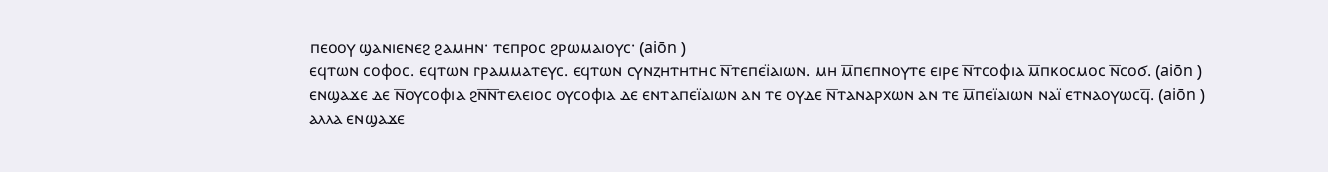ⲡⲉⲟⲟⲩ ϣⲁⲛⲓⲉⲛⲉϩ ϩⲁⲙⲏⲛ· ⲧⲉⲡⲣⲟⲥ ϩⲣⲱⲙⲁⲓⲟⲩⲥ· (aiōn )
ⲉϥⲧⲱⲛ ⲥⲟⲫⲟⲥ. ⲉϥⲧⲱⲛ ⲅⲣⲁⲙⲙⲁⲧⲉⲩⲥ. ⲉϥⲧⲱⲛ ⲥⲩⲛⲍⲏⲧⲏⲧⲏⲥ ⲛ̅ⲧⲉⲡⲉⲓ̈ⲁⲓⲱⲛ. ⲙⲏ ⲙ̅ⲡⲉⲡⲛⲟⲩⲧⲉ ⲉⲓⲣⲉ ⲛ̅ⲧⲥⲟⲫⲓⲁ ⲙ̅ⲡⲕⲟⲥⲙⲟⲥ ⲛ̅ⲥⲟϭ. (aiōn )
ⲉⲛϣⲁϫⲉ ⲇⲉ ⲛ̅ⲟⲩⲥⲟⲫⲓⲁ ϩⲛ̅ⲛ̅ⲧⲉⲗⲉⲓⲟⲥ ⲟⲩⲥⲟⲫⲓⲁ ⲇⲉ ⲉⲛⲧⲁⲡⲉⲓ̈ⲁⲓⲱⲛ ⲁⲛ ⲧⲉ ⲟⲩⲇⲉ ⲛ̅ⲧⲁⲛⲁⲣⲭⲱⲛ ⲁⲛ ⲧⲉ ⲙ̅ⲡⲉⲓ̈ⲁⲓⲱⲛ ⲛⲁⲓ̈ ⲉⲧⲛⲁⲟⲩⲱⲥϥ̅. (aiōn )
ⲁⲗⲗⲁ ⲉⲛϣⲁϫⲉ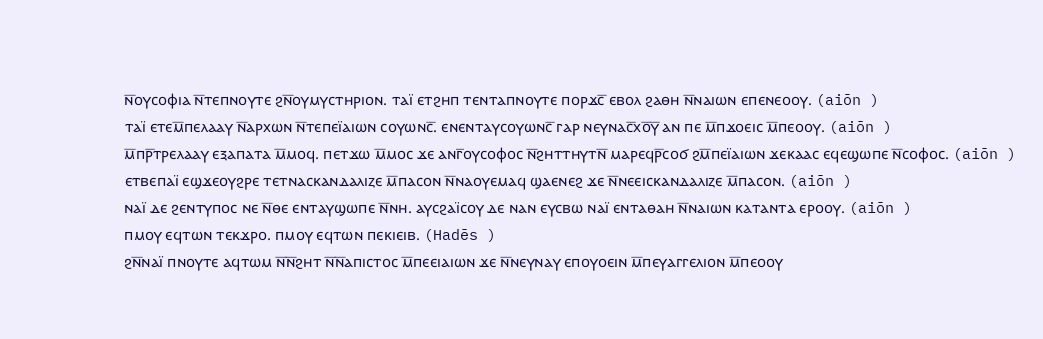ⲛ̅ⲟⲩⲥⲟⲫⲓⲁ ⲛ̅ⲧⲉⲡⲛⲟⲩⲧⲉ ϩⲛ̅ⲟⲩⲙⲩⲥⲧⲏⲣⲓⲟⲛ. ⲧⲁⲓ̈ ⲉⲧϩⲏⲡ ⲧⲉⲛⲧⲁⲡⲛⲟⲩⲧⲉ ⲡⲟⲣϫⲥ̅ ⲉⲃⲟⲗ ϩⲁⲑⲏ ⲛ̅ⲛⲁⲓⲱⲛ ⲉⲡⲉⲛⲉⲟⲟⲩ. (aiōn )
ⲧⲁⲓ̈ ⲉⲧⲉⲙ̅ⲡⲉⲗⲁⲁⲩ ⲛ̅ⲁⲣⲭⲱⲛ ⲛ̅ⲧⲉⲡⲉⲓ̈ⲁⲓⲱⲛ ⲥⲟⲩⲱⲛⲥ̅. ⲉⲛⲉⲛⲧⲁⲩⲥⲟⲩⲱⲛⲥ̅ ⲅⲁⲣ ⲛⲉⲩⲛⲁⲥ̅xⲟ̅ⲩ̅ ⲁⲛ ⲡⲉ ⲙ̅ⲡϫⲟⲉⲓⲥ ⲙ̅ⲡⲉⲟⲟⲩ. (aiōn )
ⲙ̅ⲡⲣ̅ⲧⲣⲉⲗⲁⲁⲩ ⲉⲝⲁⲡⲁⲧⲁ ⲙ̅ⲙⲟϥ. ⲡⲉⲧϫⲱ ⲙ̅ⲙⲟⲥ ϫⲉ ⲁⲛⲅ̅ⲟⲩⲥⲟⲫⲟⲥ ⲛ̅ϩⲏⲧⲧⲏⲩⲧⲛ̅ ⲙⲁⲣⲉϥⲣ̅ⲥⲟϭ ϩⲙ̅ⲡⲉⲓ̈ⲁⲓⲱⲛ ϫⲉⲕⲁⲁⲥ ⲉϥⲉϣⲱⲡⲉ ⲛ̅ⲥⲟⲫⲟⲥ. (aiōn )
ⲉⲧⲃⲉⲡⲁⲓ̈ ⲉϣϫⲉⲟⲩϩⲣⲉ ⲧⲉⲧⲛⲁⲥⲕⲁⲛⲇⲁⲗⲓⲍⲉ ⲙ̅ⲡⲁⲥⲟⲛ ⲛ̅ⲛⲁⲟⲩⲉⲙⲁϥ ϣⲁⲉⲛⲉϩ ϫⲉ ⲛ̅ⲛⲉⲉⲓⲥⲕⲁⲛⲇⲁⲗⲓⲍⲉ ⲙ̅ⲡⲁⲥⲟⲛ. (aiōn )
ⲛⲁⲓ̈ ⲇⲉ ϩⲉⲛⲧⲩⲡⲟⲥ ⲛⲉ ⲛ̅ⲑⲉ ⲉⲛⲧⲁⲩϣⲱⲡⲉ ⲛ̅ⲛⲏ. ⲁⲩⲥϩⲁⲓ̈ⲥⲟⲩ ⲇⲉ ⲛⲁⲛ ⲉⲩⲥⲃⲱ ⲛⲁⲓ̈ ⲉⲛⲧⲁⲑⲁⲏ ⲛ̅ⲛⲁⲓⲱⲛ ⲕⲁⲧⲁⲛⲧⲁ ⲉⲣⲟⲟⲩ. (aiōn )
ⲡⲙⲟⲩ ⲉϥⲧⲱⲛ ⲧⲉⲕϫⲣⲟ. ⲡⲙⲟⲩ ⲉϥⲧⲱⲛ ⲡⲉⲕⲓⲉⲓⲃ. (Hadēs )
ϩⲛ̅ⲛⲁⲓ̈ ⲡⲛⲟⲩⲧⲉ ⲁϥⲧⲱⲙ ⲛ̅ⲛ̅ϩⲏⲧ ⲛ̅ⲛ̅ⲁⲡⲓⲥⲧⲟⲥ ⲙ̅ⲡⲉⲉⲓⲁⲓⲱⲛ ϫⲉ ⲛ̅ⲛⲉⲩⲛⲁⲩ ⲉⲡⲟⲩⲟⲉⲓⲛ ⲙ̅ⲡⲉⲩⲁⲅⲅⲉⲗⲓⲟⲛ ⲙ̅ⲡⲉⲟⲟⲩ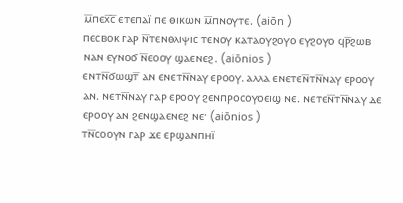ⲙ̅ⲡⲉⲭ̅ⲥ̅ ⲉⲧⲉⲡⲁⲓ̈ ⲡⲉ ⲑⲓⲕⲱⲛ ⲙ̅ⲡⲛⲟⲩⲧⲉ. (aiōn )
ⲡⲉⲥⲃⲟⲕ ⲅⲁⲣ ⲛ̅ⲧⲉⲛⲑⲗⲓⲯⲓⲥ ⲧⲉⲛⲟⲩ ⲕⲁⲧⲁⲟⲩϩⲟⲩⲟ ⲉⲩϩⲟⲩⲟ ϥⲣ̅ϩⲱⲃ ⲛⲁⲛ ⲉⲩⲛⲟϭ ⲛ̅ⲉⲟⲟⲩ ϣⲁⲉⲛⲉϩ. (aiōnios )
ⲉⲛⲧⲛ̅ϭⲱϣⲧ̅ ⲁⲛ ⲉⲛⲉⲧⲛ̅ⲛⲁⲩ ⲉⲣⲟⲟⲩ. ⲁⲗⲗⲁ ⲉⲛⲉⲧⲉⲛ̅ⲧⲛ̅ⲛⲁⲩ ⲉⲣⲟⲟⲩ ⲁⲛ. ⲛⲉⲧⲛ̅ⲛⲁⲩ ⲅⲁⲣ ⲉⲣⲟⲟⲩ ϩⲉⲛⲡⲣⲟⲥⲟⲩⲟⲉⲓϣ ⲛⲉ. ⲛⲉⲧⲉⲛ̅ⲧⲛ̅ⲛⲁⲩ ⲇⲉ ⲉⲣⲟⲟⲩ ⲁⲛ ϩⲉⲛϣⲁⲉⲛⲉϩ ⲛⲉ· (aiōnios )
ⲧⲛ̅ⲥⲟⲟⲩⲛ ⲅⲁⲣ ϫⲉ ⲉⲣϣⲁⲛⲡⲏⲓ̈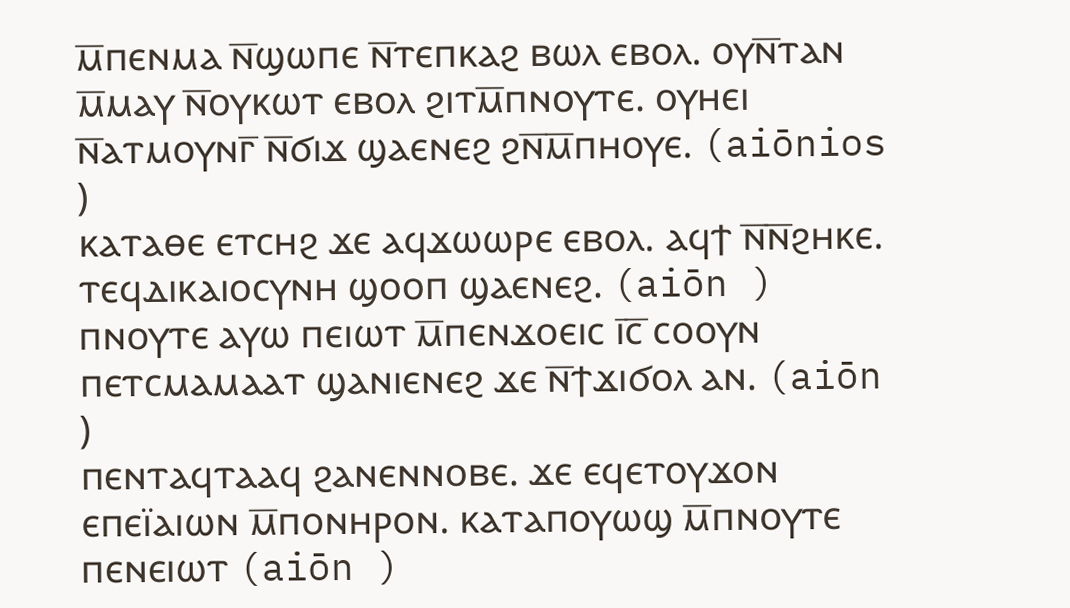ⲙ̅ⲡⲉⲛⲙⲁ ⲛ̅ϣⲱⲡⲉ ⲛ̅ⲧⲉⲡⲕⲁϩ ⲃⲱⲗ ⲉⲃⲟⲗ. ⲟⲩⲛ̅ⲧⲁⲛ ⲙ̅ⲙⲁⲩ ⲛ̅ⲟⲩⲕⲱⲧ ⲉⲃⲟⲗ ϩⲓⲧⲙ̅ⲡⲛⲟⲩⲧⲉ. ⲟⲩⲏⲉⲓ ⲛ̅ⲁⲧⲙⲟⲩⲛⲅ̅ ⲛ̅ϭⲓϫ ϣⲁⲉⲛⲉϩ ϩⲛ̅ⲙ̅ⲡⲏⲟⲩⲉ. (aiōnios )
ⲕⲁⲧⲁⲑⲉ ⲉⲧⲥⲏϩ ϫⲉ ⲁϥϫⲱⲱⲣⲉ ⲉⲃⲟⲗ. ⲁϥϯ ⲛ̅ⲛ̅ϩⲏⲕⲉ. ⲧⲉϥⲇⲓⲕⲁⲓⲟⲥⲩⲛⲏ ϣⲟⲟⲡ ϣⲁⲉⲛⲉϩ. (aiōn )
ⲡⲛⲟⲩⲧⲉ ⲁⲩⲱ ⲡⲉⲓⲱⲧ ⲙ̅ⲡⲉⲛϫⲟⲉⲓⲥ ⲓ̅ⲥ̅ ⲥⲟⲟⲩⲛ ⲡⲉⲧⲥⲙⲁⲙⲁⲁⲧ ϣⲁⲛⲓⲉⲛⲉϩ ϫⲉ ⲛ̅ϯϫⲓϭⲟⲗ ⲁⲛ. (aiōn )
ⲡⲉⲛⲧⲁϥⲧⲁⲁϥ ϩⲁⲛⲉⲛⲛⲟⲃⲉ. ϫⲉ ⲉϥⲉⲧⲟⲩϫⲟⲛ ⲉⲡⲉⲓ̈ⲁⲓⲱⲛ ⲙ̅ⲡⲟⲛⲏⲣⲟⲛ. ⲕⲁⲧⲁⲡⲟⲩⲱϣ ⲙ̅ⲡⲛⲟⲩⲧⲉ ⲡⲉⲛⲉⲓⲱⲧ (aiōn )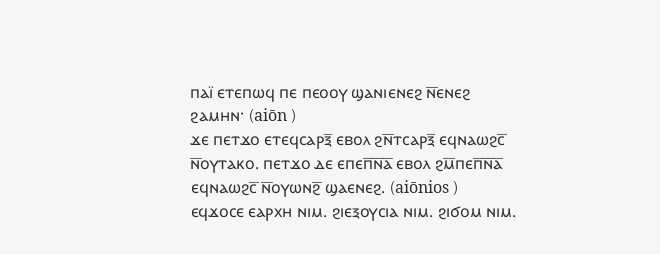ⲡⲁⲓ̈ ⲉⲧⲉⲡⲱϥ ⲡⲉ ⲡⲉⲟⲟⲩ ϣⲁⲛⲓⲉⲛⲉϩ ⲛ̅ⲉⲛⲉϩ ϩⲁⲙⲏⲛ· (aiōn )
ϫⲉ ⲡⲉⲧϫⲟ ⲉⲧⲉϥⲥⲁⲣⲝ̅ ⲉⲃⲟⲗ ϩⲛ̅ⲧⲥⲁⲣⲝ̅ ⲉϥⲛⲁⲱϩⲥ̅ ⲛ̅ⲟⲩⲧⲁⲕⲟ. ⲡⲉⲧϫⲟ ⲇⲉ ⲉⲡⲉⲡ̅ⲛ̅ⲁ̅ ⲉⲃⲟⲗ ϩⲙ̅ⲡⲉⲡ̅ⲛ̅ⲁ̅ ⲉϥⲛⲁⲱϩⲥ̅ ⲛ̅ⲟⲩⲱⲛϩ̅ ϣⲁⲉⲛⲉϩ. (aiōnios )
ⲉϥϫⲟⲥⲉ ⲉⲁⲣⲭⲏ ⲛⲓⲙ. ϩⲓⲉⲝⲟⲩⲥⲓⲁ ⲛⲓⲙ. ϩⲓϭⲟⲙ ⲛⲓⲙ.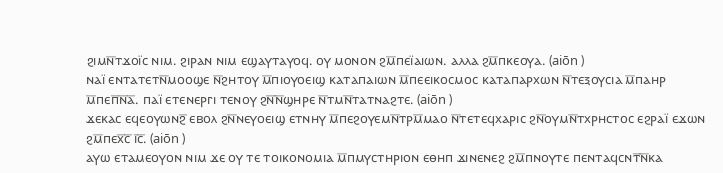ϩⲓⲙⲛ̅ⲧϫⲟⲓ̈ⲥ ⲛⲓⲙ. ϩⲓⲣⲁⲛ ⲛⲓⲙ ⲉϣⲁⲩⲧⲁⲩⲟϥ. ⲟⲩ ⲙⲟⲛⲟⲛ ϩⲙ̅ⲡⲉⲓ̈ⲁⲓⲱⲛ. ⲁⲗⲗⲁ ϩⲙ̅ⲡⲕⲉⲟⲩⲁ. (aiōn )
ⲛⲁⲓ̈ ⲉⲛⲧⲁⲧⲉⲧⲛ̅ⲙⲟⲟϣⲉ ⲛ̅ϩⲏⲧⲟⲩ ⲙ̅ⲡⲓⲟⲩⲟⲉⲓϣ ⲕⲁⲧⲁⲡⲁⲓⲱⲛ ⲙ̅ⲡⲉⲉⲓⲕⲟⲥⲙⲟⲥ ⲕⲁⲧⲁⲡⲁⲣⲭⲱⲛ ⲛ̅ⲧⲉⲝⲟⲩⲥⲓⲁ ⲙ̅ⲡⲁⲏⲣ ⲙ̅ⲡⲉⲡ̅ⲛ̅ⲁ̅. ⲡⲁⲓ̈ ⲉⲧⲉⲛⲉⲣⲅⲓ ⲧⲉⲛⲟⲩ ϩⲛ̅ⲛ̅ϣⲏⲣⲉ ⲛ̅ⲧⲙⲛ̅ⲧⲁⲧⲛⲁϩⲧⲉ. (aiōn )
ϫⲉⲕⲁⲥ ⲉϥⲉⲟⲩⲱⲛϩ̅ ⲉⲃⲟⲗ ϩⲛ̅ⲛⲉⲩⲟⲉⲓϣ ⲉⲧⲛⲏⲩ ⲙ̅ⲡⲉϩⲟⲩⲉⲙⲛ̅ⲧⲣⲙ̅ⲙⲁⲟ ⲛ̅ⲧⲉⲧⲉϥⲭⲁⲣⲓⲥ ϩⲛ̅ⲟⲩⲙⲛ̅ⲧⲭⲣⲏⲥⲧⲟⲥ ⲉϩⲣⲁⲓ̈ ⲉϫⲱⲛ ϩⲙ̅ⲡⲉⲭ̅ⲥ̅ ⲓ̅ⲥ̅. (aiōn )
ⲁⲩⲱ ⲉⲧⲁⲙⲉⲟⲩⲟⲛ ⲛⲓⲙ ϫⲉ ⲟⲩ ⲧⲉ ⲧⲟⲓⲕⲟⲛⲟⲙⲓⲁ ⲙ̅ⲡⲙⲩⲥⲧⲏⲣⲓⲟⲛ ⲉⲑⲏⲡ ϫⲓⲛⲉⲛⲉϩ ϩⲙ̅ⲡⲛⲟⲩⲧⲉ ⲡⲉⲛⲧⲁϥⲥⲛⲧ̅ⲛ̅ⲕⲁ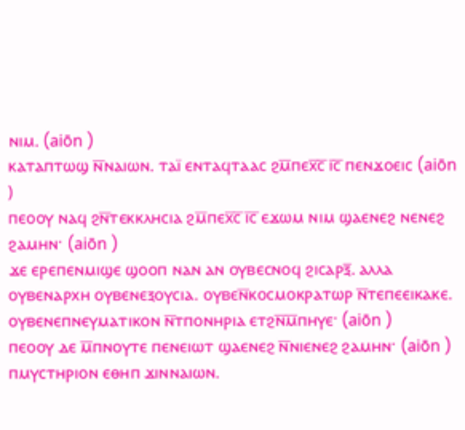ⲛⲓⲙ. (aiōn )
ⲕⲁⲧⲁⲡⲧⲱϣ ⲛ̅ⲛⲁⲓⲱⲛ. ⲧⲁⲓ̈ ⲉⲛⲧⲁϥⲧⲁⲁⲥ ϩⲙ̅ⲡⲉⲭ̅ⲥ̅ ⲓ̅ⲥ̅ ⲡⲉⲛϫⲟⲉⲓⲥ (aiōn )
ⲡⲉⲟⲟⲩ ⲛⲁϥ ϩⲛ̅ⲧⲉⲕⲕⲗⲏⲥⲓⲁ ϩⲙ̅ⲡⲉⲭ̅ⲥ̅ ⲓ̅ⲥ̅ ⲉϫⲱⲙ ⲛⲓⲙ ϣⲁⲉⲛⲉϩ ⲛⲉⲛⲉϩ ϩⲁⲙⲏⲛ· (aiōn )
ϫⲉ ⲉⲣⲉⲡⲉⲛⲙⲓϣⲉ ϣⲟⲟⲡ ⲛⲁⲛ ⲁⲛ ⲟⲩⲃⲉⲥⲛⲟϥ ϩⲓⲥⲁⲣⲝ̅. ⲁⲗⲗⲁ ⲟⲩⲃⲉⲛⲁⲣⲭⲏ ⲟⲩⲃⲉⲛⲉⲝⲟⲩⲥⲓⲁ. ⲟⲩⲃⲉⲛ̅ⲕⲟⲥⲙⲟⲕⲣⲁⲧⲱⲣ ⲛ̅ⲧⲉⲡⲉⲉⲓⲕⲁⲕⲉ. ⲟⲩⲃⲉⲛⲉⲡⲛⲉⲩⲙⲁⲧⲓⲕⲟⲛ ⲛ̅ⲧⲡⲟⲛⲏⲣⲓⲁ ⲉⲧϩⲛ̅ⲙ̅ⲡⲏⲩⲉ· (aiōn )
ⲡⲉⲟⲟⲩ ⲇⲉ ⲙ̅ⲡⲛⲟⲩⲧⲉ ⲡⲉⲛⲉⲓⲱⲧ ϣⲁⲉⲛⲉϩ ⲛ̅ⲛⲓⲉⲛⲉϩ ϩⲁⲙⲏⲛ· (aiōn )
ⲡⲙⲩⲥⲧⲏⲣⲓⲟⲛ ⲉⲑⲏⲡ ϫⲓⲛⲛⲁⲓⲱⲛ.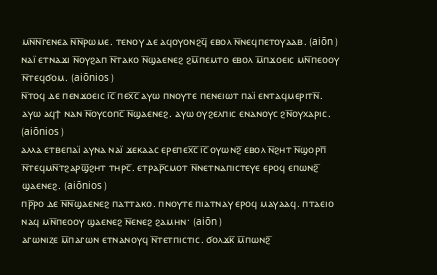ⲙⲛ̅ⲛ̅ⲅⲉⲛⲉⲁ ⲛ̅ⲛ̅ⲣⲱⲙⲉ. ⲧⲉⲛⲟⲩ ⲇⲉ ⲁϥⲟⲩⲟⲛϩϥ̅ ⲉⲃⲟⲗ ⲛ̅ⲛⲉϥⲡⲉⲧⲟⲩⲁⲁⲃ. (aiōn )
ⲛⲁⲓ̈ ⲉⲧⲛⲁϫⲓ ⲛ̅ⲟⲩϩⲁⲡ ⲛ̅ⲧⲁⲕⲟ ⲛ̅ϣⲁⲉⲛⲉϩ ϩⲙ̅ⲡⲉⲙⲧⲟ ⲉⲃⲟⲗ ⲙ̅ⲡϫⲟⲉⲓⲥ ⲙⲛ̅ⲡⲉⲟⲟⲩ ⲛ̅ⲧⲉϥϭⲟⲙ. (aiōnios )
ⲛ̅ⲧⲟϥ ⲇⲉ ⲡⲉⲛϫⲟⲉⲓⲥ ⲓ̅ⲥ̅ ⲡⲉⲭ̅ⲥ̅ ⲁⲩⲱ ⲡⲛⲟⲩⲧⲉ ⲡⲉⲛⲉⲓⲱⲧ ⲡⲁⲓ̈ ⲉⲛⲧⲁϥⲙⲉⲣⲓⲧⲛ̅. ⲁⲩⲱ ⲁϥϯ ⲛⲁⲛ ⲛ̅ⲟⲩⲥⲟⲡⲥ̅ ⲛ̅ϣⲁⲉⲛⲉϩ. ⲁⲩⲱ ⲟⲩϩⲉⲗⲡⲓⲥ ⲉⲛⲁⲛⲟⲩⲥ ϩⲛ̅ⲟⲩⲭⲁⲣⲓⲥ. (aiōnios )
ⲁⲗⲗⲁ ⲉⲧⲃⲉⲡⲁⲓ̈ ⲁⲩⲛⲁ ⲛⲁⲓ̈ ϫⲉⲕⲁⲁⲥ ⲉⲣⲉⲡⲉⲭ̅ⲥ̅ ⲓ̅ⲥ̅ ⲟⲩⲱⲛϩ̅ ⲉⲃⲟⲗ ⲛ̅ϩⲏⲧ ⲛ̅ϣⲟⲣⲡ̅ ⲛ̅ⲧⲉϥⲙⲛ̅ⲧϩⲁⲣϣ̅ϩⲏⲧ ⲧⲏⲣⲥ̅. ⲉⲧⲣⲁⲣ̅ⲥⲙⲟⲧ ⲛ̅ⲛⲉⲧⲛⲁⲡⲓⲥⲧⲉⲩⲉ ⲉⲣⲟϥ ⲉⲡⲱⲛϩ̅ ϣⲁⲉⲛⲉϩ. (aiōnios )
ⲡⲣ̅ⲣⲟ ⲇⲉ ⲛ̅ⲛ̅ϣⲁⲉⲛⲉϩ ⲡⲁⲧⲧⲁⲕⲟ. ⲡⲛⲟⲩⲧⲉ ⲡⲓⲁⲧⲛⲁⲩ ⲉⲣⲟϥ ⲙⲁⲩⲁⲁϥ. ⲡⲧⲁⲉⲓⲟ ⲛⲁϥ ⲙⲛ̅ⲡⲉⲟⲟⲩ ϣⲁⲉⲛⲉϩ ⲛ̅ⲉⲛⲉϩ ϩⲁⲙⲏⲛ· (aiōn )
ⲁⲅⲱⲛⲓⲍⲉ ⲙ̅ⲡⲁⲅⲱⲛ ⲉⲧⲛⲁⲛⲟⲩϥ ⲛ̅ⲧⲉⲧⲡⲓⲥⲧⲓⲥ. ϭⲟⲗϫⲕ̅ ⲙ̅ⲡⲱⲛϩ̅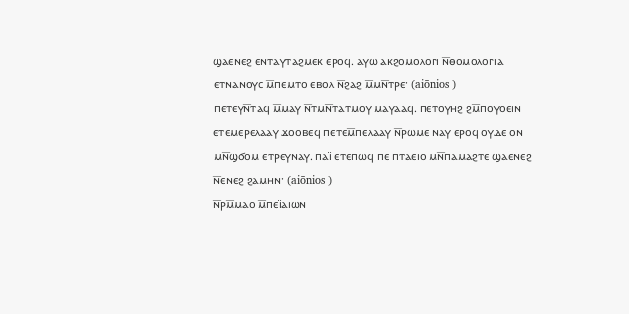ϣⲁⲉⲛⲉϩ ⲉⲛⲧⲁⲩⲧⲁϩⲙⲉⲕ ⲉⲣⲟϥ. ⲁⲩⲱ ⲁⲕϩⲟⲙⲟⲗⲟⲅⲓ ⲛ̅ⲑⲟⲙⲟⲗⲟⲅⲓⲁ ⲉⲧⲛⲁⲛⲟⲩⲥ ⲙ̅ⲡⲉⲙⲧⲟ ⲉⲃⲟⲗ ⲛ̅ϩⲁϩ ⲙ̅ⲙⲛ̅ⲧⲣⲉ· (aiōnios )
ⲡⲉⲧⲉⲩⲛ̅ⲧⲁϥ ⲙ̅ⲙⲁⲩ ⲛ̅ⲧⲙⲛ̅ⲧⲁⲧⲙⲟⲩ ⲙⲁⲩⲁⲁϥ. ⲡⲉⲧⲟⲩⲏϩ ϩⲙ̅ⲡⲟⲩⲟⲉⲓⲛ ⲉⲧⲉⲙⲉⲣⲉⲗⲁⲁⲩ ϫⲟⲟⲃⲉϥ ⲡⲉⲧⲉⲙ̅ⲡⲉⲗⲁⲁⲩ ⲛ̅ⲣⲱⲙⲉ ⲛⲁⲩ ⲉⲣⲟϥ ⲟⲩⲇⲉ ⲟⲛ ⲙⲛ̅ϣϭⲟⲙ ⲉⲧⲣⲉⲩⲛⲁⲩ. ⲡⲁⲓ̈ ⲉⲧⲉⲡⲱϥ ⲡⲉ ⲡⲧⲁⲉⲓⲟ ⲙⲛ̅ⲡⲁⲙⲁϩⲧⲉ ϣⲁⲉⲛⲉϩ ⲛ̅ⲉⲛⲉϩ ϩⲁⲙⲏⲛ· (aiōnios )
ⲛ̅ⲣⲙ̅ⲙⲁⲟ ⲙ̅ⲡⲉⲓ̈ⲁⲓⲱⲛ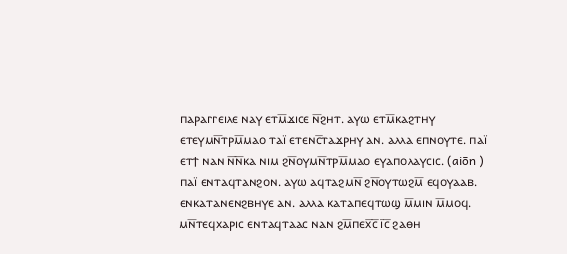ⲡⲁⲣⲁⲅⲅⲉⲓⲗⲉ ⲛⲁⲩ ⲉⲧⲙ̅ϫⲓⲥⲉ ⲛ̅ϩⲏⲧ. ⲁⲩⲱ ⲉⲧⲙ̅ⲕⲁϩⲧⲏⲩ ⲉⲧⲉⲩⲙⲛ̅ⲧⲣⲙ̅ⲙⲁⲟ ⲧⲁⲓ̈ ⲉⲧⲉⲛⲥ̅ⲧⲁϫⲣⲏⲩ ⲁⲛ. ⲁⲗⲗⲁ ⲉⲡⲛⲟⲩⲧⲉ. ⲡⲁⲓ̈ ⲉⲧϯ ⲛⲁⲛ ⲛ̅ⲛ̅ⲕⲁ ⲛⲓⲙ ϩⲛ̅ⲟⲩⲙⲛ̅ⲧⲣⲙ̅ⲙⲁⲟ ⲉⲩⲁⲡⲟⲗⲁⲩⲥⲓⲥ. (aiōn )
ⲡⲁⲓ̈ ⲉⲛⲧⲁϥⲧⲁⲛϩⲟⲛ. ⲁⲩⲱ ⲁϥⲧⲁϩⲙⲛ̅ ϩⲛ̅ⲟⲩⲧⲱϩⲙ̅ ⲉϥⲟⲩⲁⲁⲃ. ⲉⲛⲕⲁⲧⲁⲛⲉⲛϩⲃⲏⲩⲉ ⲁⲛ. ⲁⲗⲗⲁ ⲕⲁⲧⲁⲡⲉϥⲧⲱϣ ⲙ̅ⲙⲓⲛ ⲙ̅ⲙⲟϥ. ⲙⲛ̅ⲧⲉϥⲭⲁⲣⲓⲥ ⲉⲛⲧⲁϥⲧⲁⲁⲥ ⲛⲁⲛ ϩⲙ̅ⲡⲉⲭ̅ⲥ̅ ⲓ̅ⲥ̅ ϩⲁⲑⲏ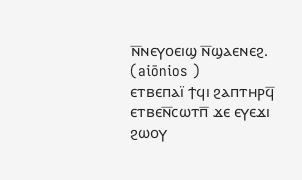ⲛ̅ⲛⲉⲩⲟⲉⲓϣ ⲛ̅ϣⲁⲉⲛⲉϩ. (aiōnios )
ⲉⲧⲃⲉⲡⲁⲓ̈ ϯϥⲓ ϩⲁⲡⲧⲏⲣϥ̅ ⲉⲧⲃⲉⲛ̅ⲥⲱⲧⲡ̅ ϫⲉ ⲉⲩⲉϫⲓ ϩⲱⲟⲩ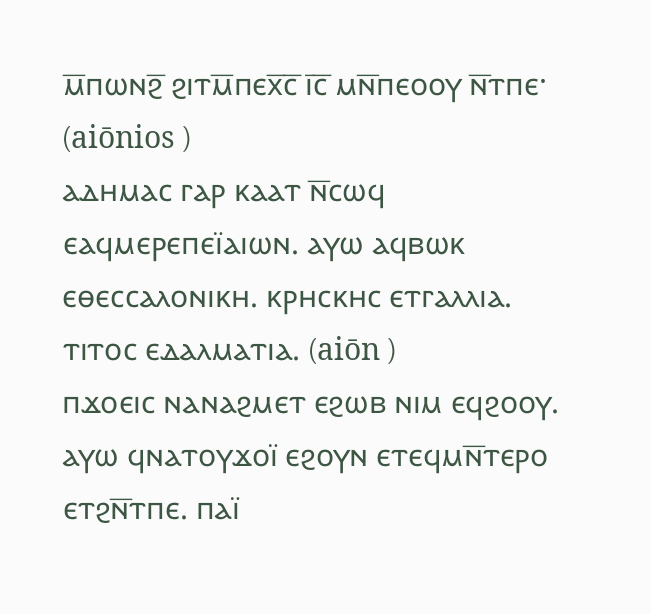ⲙ̅ⲡⲱⲛϩ̅ ϩⲓⲧⲙ̅ⲡⲉⲭ̅ⲥ̅ ⲓ̅ⲥ̅ ⲙⲛ̅ⲡⲉⲟⲟⲩ ⲛ̅ⲧⲡⲉ· (aiōnios )
ⲁⲇⲏⲙⲁⲥ ⲅⲁⲣ ⲕⲁⲁⲧ ⲛ̅ⲥⲱϥ ⲉⲁϥⲙⲉⲣⲉⲡⲉⲓ̈ⲁⲓⲱⲛ. ⲁⲩⲱ ⲁϥⲃⲱⲕ ⲉⲑⲉⲥⲥⲁⲗⲟⲛⲓⲕⲏ. ⲕⲣⲏⲥⲕⲏⲥ ⲉⲧⲅⲁⲗⲗⲓⲁ. ⲧⲓⲧⲟⲥ ⲉⲇⲁⲗⲙⲁⲧⲓⲁ. (aiōn )
ⲡϫⲟⲉⲓⲥ ⲛⲁⲛⲁϩⲙⲉⲧ ⲉϩⲱⲃ ⲛⲓⲙ ⲉϥϩⲟⲟⲩ. ⲁⲩⲱ ϥⲛⲁⲧⲟⲩϫⲟⲓ̈ ⲉϩⲟⲩⲛ ⲉⲧⲉϥⲙⲛ̅ⲧⲉⲣⲟ ⲉⲧϩⲛ̅ⲧⲡⲉ. ⲡⲁⲓ̈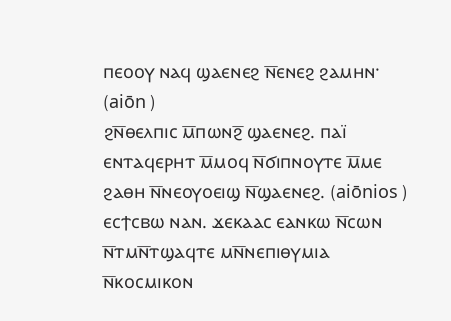ⲡⲉⲟⲟⲩ ⲛⲁϥ ϣⲁⲉⲛⲉϩ ⲛ̅ⲉⲛⲉϩ ϩⲁⲙⲏⲛ· (aiōn )
ϩⲛ̅ⲑⲉⲗⲡⲓⲥ ⲙ̅ⲡⲱⲛϩ̅ ϣⲁⲉⲛⲉϩ. ⲡⲁⲓ̈ ⲉⲛⲧⲁϥⲉⲣⲏⲧ ⲙ̅ⲙⲟϥ ⲛ̅ϭⲓⲡⲛⲟⲩⲧⲉ ⲙ̅ⲙⲉ ϩⲁⲑⲏ ⲛ̅ⲛⲉⲟⲩⲟⲉⲓϣ ⲛ̅ϣⲁⲉⲛⲉϩ. (aiōnios )
ⲉⲥϯⲥⲃⲱ ⲛⲁⲛ. ϫⲉⲕⲁⲁⲥ ⲉⲁⲛⲕⲱ ⲛ̅ⲥⲱⲛ ⲛ̅ⲧⲙⲛ̅ⲧϣⲁϥⲧⲉ ⲙⲛ̅ⲛⲉⲡⲓⲑⲩⲙⲓⲁ ⲛ̅ⲕⲟⲥⲙⲓⲕⲟⲛ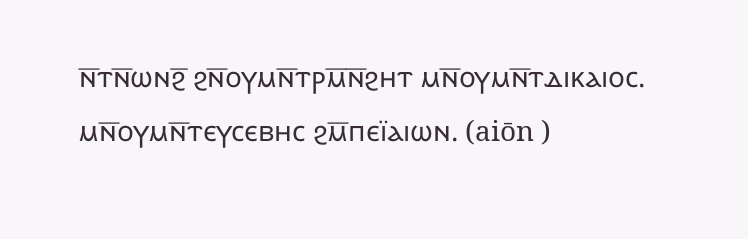ⲛ̅ⲧⲛ̅ⲱⲛϩ̅ ϩⲛ̅ⲟⲩⲙⲛ̅ⲧⲣⲙ̅ⲛ̅ϩⲏⲧ ⲙⲛ̅ⲟⲩⲙⲛ̅ⲧⲇⲓⲕⲁⲓⲟⲥ. ⲙⲛ̅ⲟⲩⲙⲛ̅ⲧⲉⲩⲥⲉⲃⲏⲥ ϩⲙ̅ⲡⲉⲓ̈ⲁⲓⲱⲛ. (aiōn )